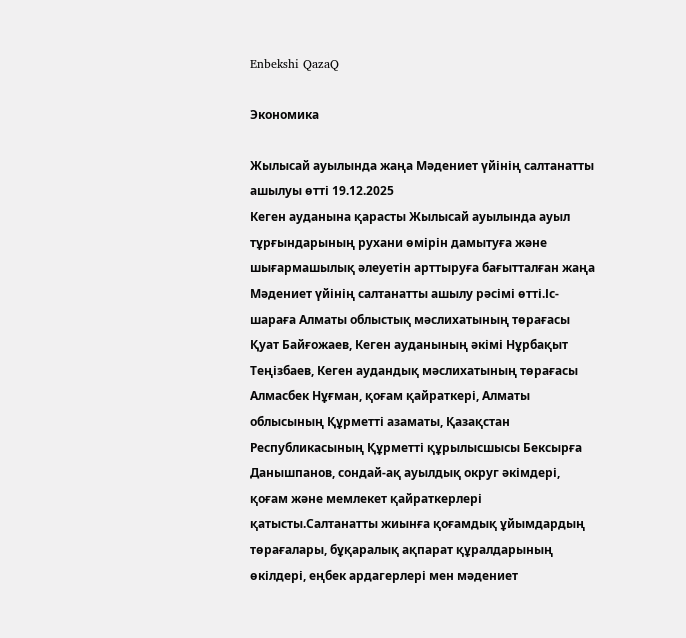Enbekshi QazaQ

Экономика

Жылысай ауылында жаңа Мәдениет үйінің салтанатты ашылуы өтті 19.12.2025
Кеген ауданына қарасты Жылысай ауылында ауыл тұрғындарының рухани өмірін дамытуға және шығармашылық әлеуетін арттыруға бағытталған жаңа Мәдениет үйінің салтанатты ашылу рәсімі өтті.Іс-шараға Алматы облыстық мәслихатының төрағасы Қуат Байғожаев, Кеген ауданының әкімі Нұрбақыт Теңізбаев, Кеген аудандық мәслихатының төрағасы Алмасбек Нұғман, қоғам қайраткері, Алматы облысының Құрметті азаматы, Қазақстан Республикасының Құрметті құрылысшысы Бексырға Данышпанов, сондай-ақ ауылдық округ әкімдері, қоғам және мемлекет қайраткерлері қатысты.Салтанатты жиынға қоғамдық ұйымдардың төрағалары, бұқаралық ақпарат құралдарының өкілдері, еңбек ардагерлері мен мәдениет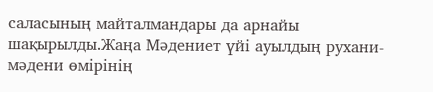саласының майталмандары да арнайы шақырылды.Жаңа Мәдениет үйі ауылдың рухани-мәдени өмірінің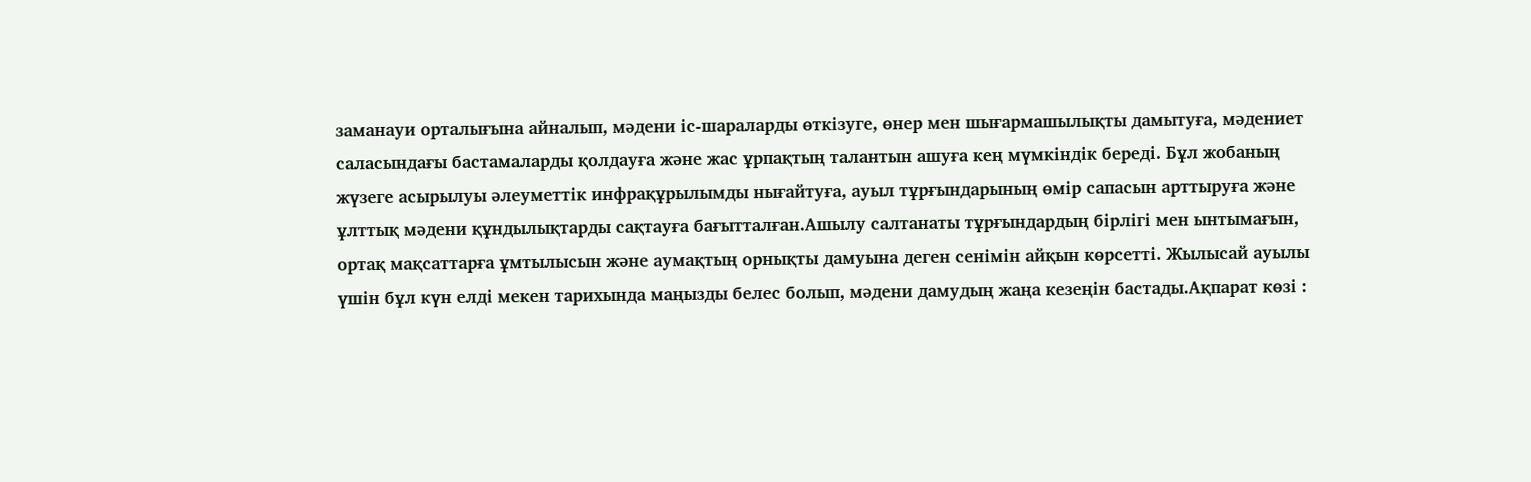заманауи орталығына айналып, мәдени іс-шараларды өткізуге, өнер мен шығармашылықты дамытуға, мәдениет саласындағы бастамаларды қолдауға және жас ұрпақтың талантын ашуға кең мүмкіндік береді. Бұл жобаның жүзеге асырылуы әлеуметтік инфрақұрылымды нығайтуға, ауыл тұрғындарының өмір сапасын арттыруға және ұлттық мәдени құндылықтарды сақтауға бағытталған.Ашылу салтанаты тұрғындардың бірлігі мен ынтымағын, ортақ мақсаттарға ұмтылысын және аумақтың орнықты дамуына деген сенімін айқын көрсетті. Жылысай ауылы үшін бұл күн елді мекен тарихында маңызды белес болып, мәдени дамудың жаңа кезеңін бастады.Ақпарат көзі :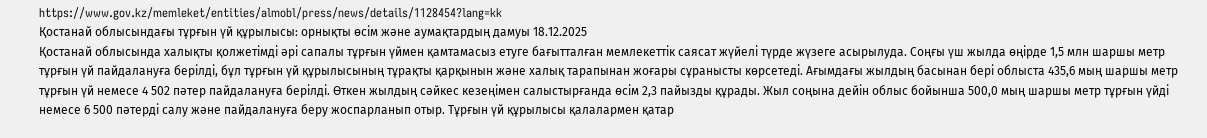https://www.gov.kz/memleket/entities/almobl/press/news/details/1128454?lang=kk
Қостанай облысындағы тұрғын үй құрылысы: орнықты өсім және аумақтардың дамуы 18.12.2025
Қостанай облысында халықты қолжетімді әрі сапалы тұрғын үймен қамтамасыз етуге бағытталған мемлекеттік саясат жүйелі түрде жүзеге асырылуда. Соңғы үш жылда өңірде 1,5 млн шаршы метр тұрғын үй пайдалануға берілді, бұл тұрғын үй құрылысының тұрақты қарқынын және халық тарапынан жоғары сұранысты көрсетеді. Ағымдағы жылдың басынан бері облыста 435,6 мың шаршы метр тұрғын үй немесе 4 502 пәтер пайдалануға берілді. Өткен жылдың сәйкес кезеңімен салыстырғанда өсім 2,3 пайызды құрады. Жыл соңына дейін облыс бойынша 500,0 мың шаршы метр тұрғын үйді немесе 6 500 пәтерді салу және пайдалануға беру жоспарланып отыр. Тұрғын үй құрылысы қалалармен қатар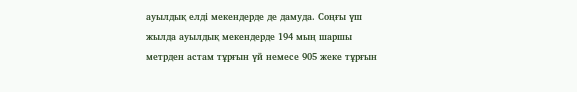ауылдық елді мекендерде де дамуда. Соңғы үш жылда ауылдық мекендерде 194 мың шаршы метрден астам тұрғын үй немесе 905 жеке тұрғын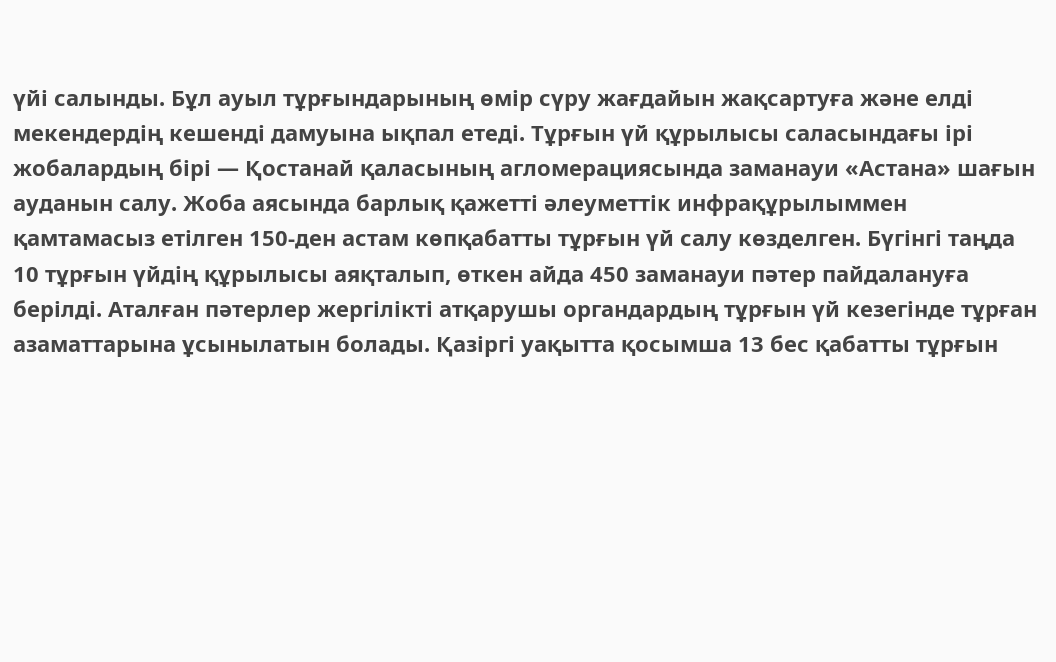үйі салынды. Бұл ауыл тұрғындарының өмір сүру жағдайын жақсартуға және елді мекендердің кешенді дамуына ықпал етеді. Тұрғын үй құрылысы саласындағы ірі жобалардың бірі — Қостанай қаласының агломерациясында заманауи «Астана» шағын ауданын салу. Жоба аясында барлық қажетті әлеуметтік инфрақұрылыммен қамтамасыз етілген 150-ден астам көпқабатты тұрғын үй салу көзделген. Бүгінгі таңда 10 тұрғын үйдің құрылысы аяқталып, өткен айда 450 заманауи пәтер пайдалануға берілді. Аталған пәтерлер жергілікті атқарушы органдардың тұрғын үй кезегінде тұрған азаматтарына ұсынылатын болады. Қазіргі уақытта қосымша 13 бес қабатты тұрғын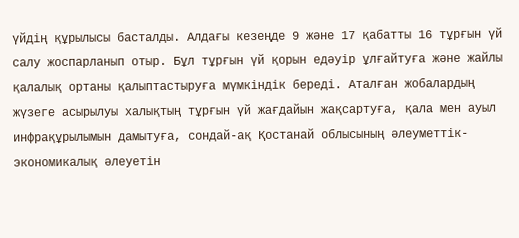үйдің құрылысы басталды. Алдағы кезеңде 9 және 17 қабатты 16 тұрғын үй салу жоспарланып отыр. Бұл тұрғын үй қорын едәуір ұлғайтуға және жайлы қалалық ортаны қалыптастыруға мүмкіндік береді. Аталған жобалардың жүзеге асырылуы халықтың тұрғын үй жағдайын жақсартуға, қала мен ауыл инфрақұрылымын дамытуға, сондай-ақ Қостанай облысының әлеуметтік-экономикалық әлеуетін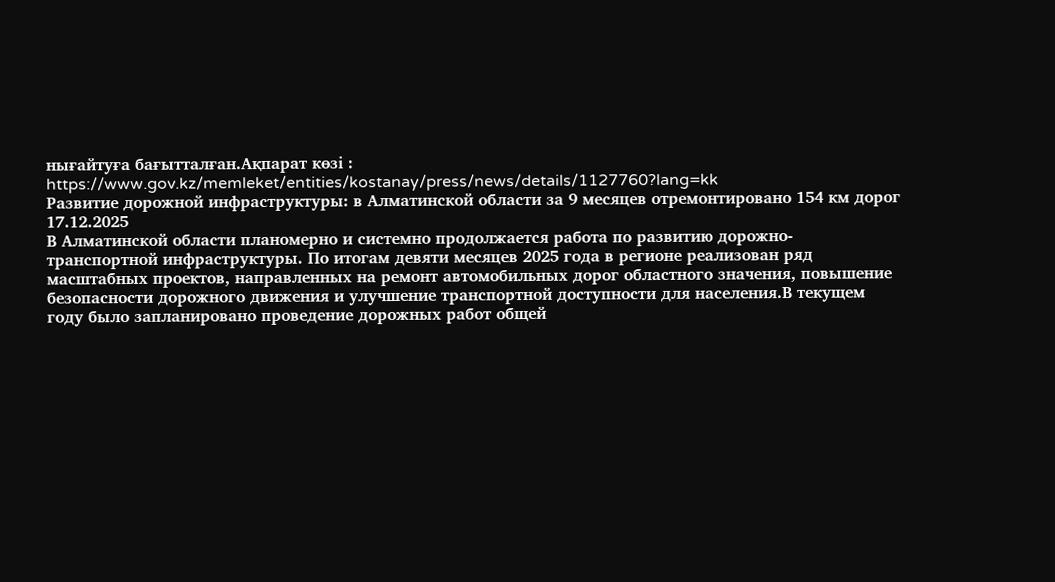нығайтуға бағытталған.Ақпарат көзі : https://www.gov.kz/memleket/entities/kostanay/press/news/details/1127760?lang=kk
Развитие дорожной инфраструктуры: в Алматинской области за 9 месяцев отремонтировано 154 км дорог 17.12.2025
В Алматинской области планомерно и системно продолжается работа по развитию дорожно-транспортной инфраструктуры. По итогам девяти месяцев 2025 года в регионе реализован ряд масштабных проектов, направленных на ремонт автомобильных дорог областного значения, повышение безопасности дорожного движения и улучшение транспортной доступности для населения.В текущем году было запланировано проведение дорожных работ общей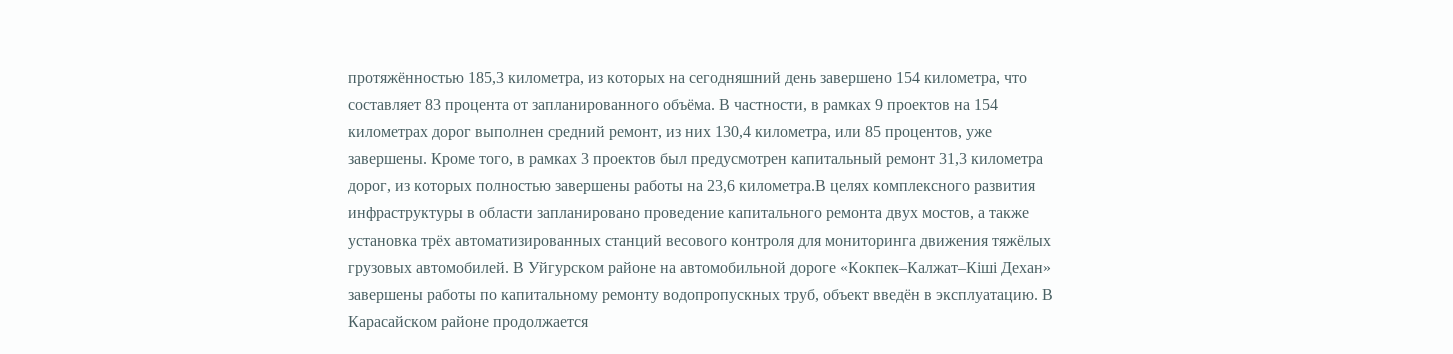протяжённостью 185,3 километра, из которых на сегодняшний день завершено 154 километра, что составляет 83 процента от запланированного объёма. В частности, в рамках 9 проектов на 154 километрах дорог выполнен средний ремонт, из них 130,4 километра, или 85 процентов, уже завершены. Кроме того, в рамках 3 проектов был предусмотрен капитальный ремонт 31,3 километра дорог, из которых полностью завершены работы на 23,6 километра.В целях комплексного развития инфраструктуры в области запланировано проведение капитального ремонта двух мостов, а также установка трёх автоматизированных станций весового контроля для мониторинга движения тяжёлых грузовых автомобилей. В Уйгурском районе на автомобильной дороге «Кокпек–Калжат–Кіші Дехан» завершены работы по капитальному ремонту водопропускных труб, объект введён в эксплуатацию. В Карасайском районе продолжается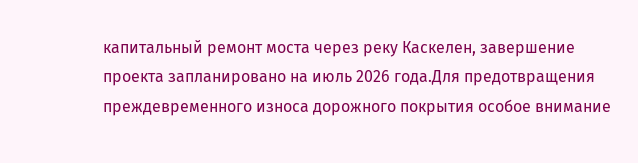капитальный ремонт моста через реку Каскелен, завершение проекта запланировано на июль 2026 года.Для предотвращения преждевременного износа дорожного покрытия особое внимание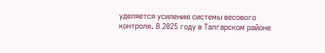уделяется усилению системы весового контроля. В 2025 году в Талгарском районе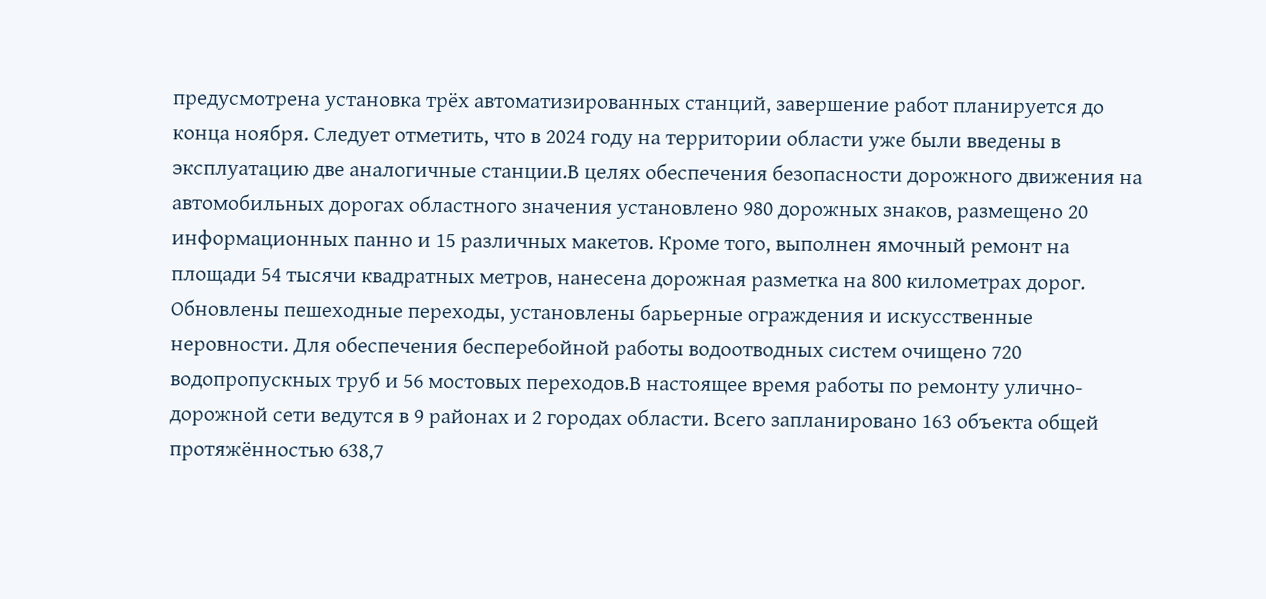предусмотрена установка трёх автоматизированных станций, завершение работ планируется до конца ноября. Следует отметить, что в 2024 году на территории области уже были введены в эксплуатацию две аналогичные станции.В целях обеспечения безопасности дорожного движения на автомобильных дорогах областного значения установлено 980 дорожных знаков, размещено 20 информационных панно и 15 различных макетов. Кроме того, выполнен ямочный ремонт на площади 54 тысячи квадратных метров, нанесена дорожная разметка на 800 километрах дорог. Обновлены пешеходные переходы, установлены барьерные ограждения и искусственные неровности. Для обеспечения бесперебойной работы водоотводных систем очищено 720 водопропускных труб и 56 мостовых переходов.В настоящее время работы по ремонту улично-дорожной сети ведутся в 9 районах и 2 городах области. Всего запланировано 163 объекта общей протяжённостью 638,7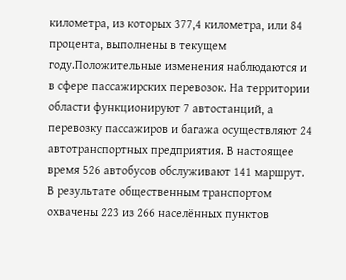километра, из которых 377,4 километра, или 84 процента, выполнены в текущем году.Положительные изменения наблюдаются и в сфере пассажирских перевозок. На территории области функционируют 7 автостанций, а перевозку пассажиров и багажа осуществляют 24 автотранспортных предприятия. В настоящее время 526 автобусов обслуживают 141 маршрут. В результате общественным транспортом охвачены 223 из 266 населённых пунктов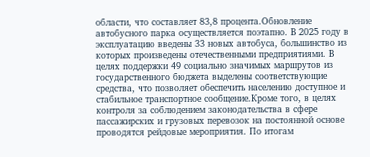области, что составляет 83,8 процента.Обновление автобусного парка осуществляется поэтапно. В 2025 году в эксплуатацию введены 33 новых автобуса, большинство из которых произведены отечественными предприятиями. В целях поддержки 49 социально значимых маршрутов из государственного бюджета выделены соответствующие средства, что позволяет обеспечить населению доступное и стабильное транспортное сообщение.Кроме того, в целях контроля за соблюдением законодательства в сфере пассажирских и грузовых перевозок на постоянной основе проводятся рейдовые мероприятия. По итогам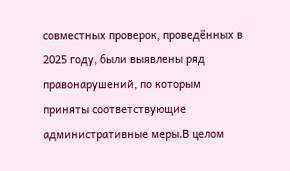совместных проверок, проведённых в 2025 году, были выявлены ряд правонарушений, по которым приняты соответствующие административные меры.В целом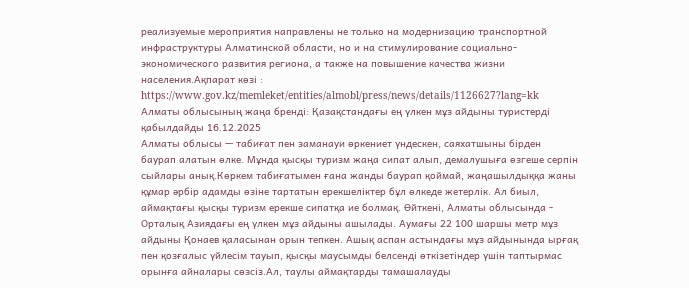реализуемые мероприятия направлены не только на модернизацию транспортной инфраструктуры Алматинской области, но и на стимулирование социально-экономического развития региона, а также на повышение качества жизни населения.Ақпарат көзі : https://www.gov.kz/memleket/entities/almobl/press/news/details/1126627?lang=kk
Алматы облысының жаңа бренді: Қазақстандағы ең үлкен мұз айдыны туристерді қабылдайды 16.12.2025
Алматы облысы — табиғат пен заманауи өркениет үндескен, саяхатшыны бірден баурап алатын өлке. Мұнда қысқы туризм жаңа сипат алып, демалушыға өзгеше серпін сыйлары анық.Көркем табиғатымен ғана жанды баурап қоймай, жаңашылдыққа жаны құмар әрбір адамды өзіне тартатын ерекшеліктер бұл өлкеде жетерлік. Ал биыл, аймақтағы қысқы туризм ерекше сипатқа ие болмақ. Өйткені, Алматы облысында - Орталық Азиядағы ең үлкен мұз айдыны ашылады. Аумағы 22 100 шаршы метр мұз айдыны Қонаев қаласынан орын тепкен. Ашық аспан астындағы мұз айдынында ырғақ пен қозғалыс үйлесім тауып, қысқы маусымды белсенді өткізетіндер үшін таптырмас орынға айналары сөзсіз.Ал, таулы аймақтарды тамашалауды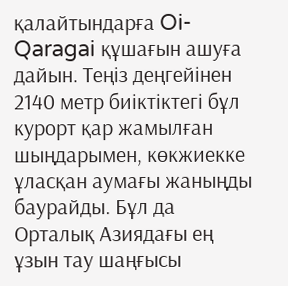қалайтындарға Oi-Qaragai құшағын ашуға дайын. Теңіз деңгейінен 2140 метр биіктіктегі бұл курорт қар жамылған шыңдарымен, көкжиекке ұласқан аумағы жаныңды баурайды. Бұл да Орталық Азиядағы ең ұзын тау шаңғысы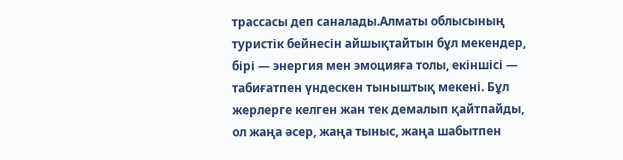трассасы деп саналады.Алматы облысының туристік бейнесін айшықтайтын бұл мекендер, бірі — энергия мен эмоцияға толы, екіншісі — табиғатпен үндескен тыныштық мекені. Бұл жерлерге келген жан тек демалып қайтпайды, ол жаңа әсер, жаңа тыныс, жаңа шабытпен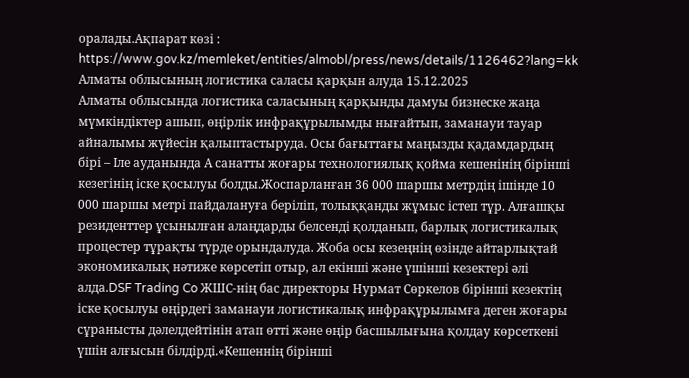оралады.Ақпарат көзі : https://www.gov.kz/memleket/entities/almobl/press/news/details/1126462?lang=kk
Алматы облысының логистика саласы қарқын алуда 15.12.2025
Алматы облысында логистика саласының қарқынды дамуы бизнеске жаңа мүмкіндіктер ашып, өңірлік инфрақұрылымды нығайтып, заманауи тауар айналымы жүйесін қалыптастыруда. Осы бағыттағы маңызды қадамдардың бірі – Іле ауданында А санатты жоғары технологиялық қойма кешенінің бірінші кезегінің іске қосылуы болды.Жоспарланған 36 000 шаршы метрдің ішінде 10 000 шаршы метрі пайдалануға беріліп, толыққанды жұмыс істеп тұр. Алғашқы резиденттер ұсынылған алаңдарды белсенді қолданып, барлық логистикалық процестер тұрақты түрде орындалуда. Жоба осы кезеңнің өзінде айтарлықтай экономикалық нәтиже көрсетіп отыр, ал екінші және үшінші кезектері әлі алда.DSF Trading Co ЖШС-нің бас директоры Нурмат Сөркелов бірінші кезектің іске қосылуы өңірдегі заманауи логистикалық инфрақұрылымға деген жоғары сұранысты дәлелдейтінін атап өтті және өңір басшылығына қолдау көрсеткені үшін алғысын білдірді.«Кешеннің бірінші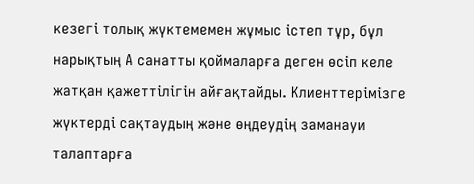кезегі толық жүктемемен жұмыс істеп тұр, бұл нарықтың А санатты қоймаларға деген өсіп келе жатқан қажеттілігін айғақтайды. Клиенттерімізге жүктерді сақтаудың және өңдеудің заманауи талаптарға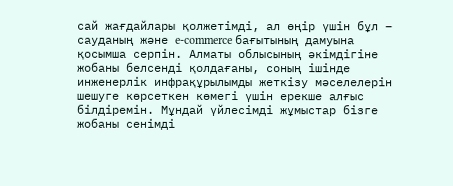сай жағдайлары қолжетімді, ал өңір үшін бұл – сауданың және e-commerce бағытының дамуына қосымша серпін. Алматы облысының әкімдігіне жобаны белсенді қолдағаны, соның ішінде инженерлік инфрақұрылымды жеткізу мәселелерін шешуге көрсеткен көмегі үшін ерекше алғыс білдіремін. Мұндай үйлесімді жұмыстар бізге жобаны сенімді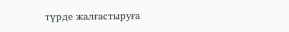түрде жалғастыруға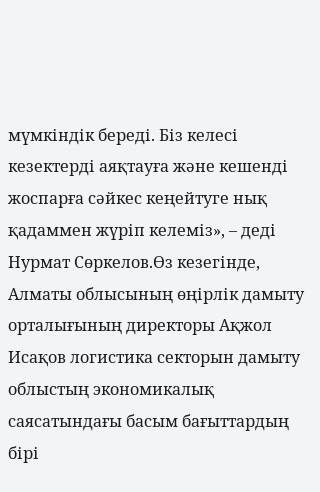мүмкіндік береді. Біз келесі кезектерді аяқтауға және кешенді жоспарға сәйкес кеңейтуге нық қадаммен жүріп келеміз», – деді Нурмат Сөркелов.Өз кезегінде, Алматы облысының өңірлік дамыту орталығының директоры Ақжол Исақов логистика секторын дамыту облыстың экономикалық саясатындағы басым бағыттардың бірі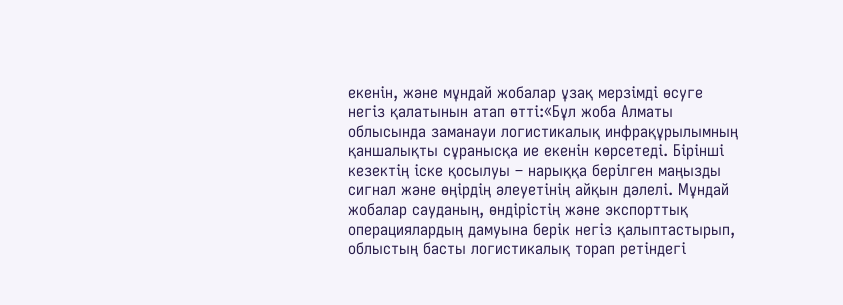екенін, және мұндай жобалар ұзақ мерзімді өсуге негіз қалатынын атап өтті:«Бұл жоба Алматы облысында заманауи логистикалық инфрақұрылымның қаншалықты сұранысқа ие екенін көрсетеді. Бірінші кезектің іске қосылуы – нарыққа берілген маңызды сигнал және өңірдің әлеуетінің айқын дәлелі. Мұндай жобалар сауданың, өндірістің және экспорттық операциялардың дамуына берік негіз қалыптастырып, облыстың басты логистикалық торап ретіндегі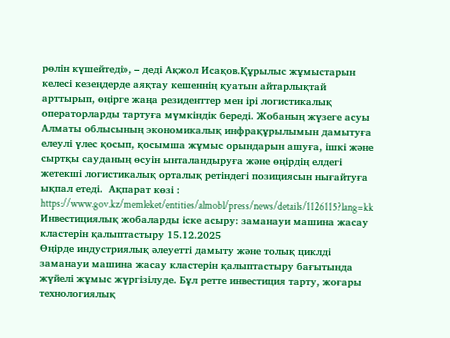рөлін күшейтеді», – деді Ақжол Исақов.Құрылыс жұмыстарын келесі кезеңдерде аяқтау кешеннің қуатын айтарлықтай арттырып, өңірге жаңа резиденттер мен ірі логистикалық операторларды тартуға мүмкіндік береді. Жобаның жүзеге асуы Алматы облысының экономикалық инфрақұрылымын дамытуға елеулі үлес қосып, қосымша жұмыс орындарын ашуға, ішкі және сыртқы сауданың өсуін ынталандыруға және өңірдің елдегі жетекші логистикалық орталық ретіндегі позициясын нығайтуға ықпал етеді.  Ақпарат көзі : https://www.gov.kz/memleket/entities/almobl/press/news/details/1126115?lang=kk
Инвестициялық жобаларды іске асыру: заманауи машина жасау кластерін қалыптастыру 15.12.2025
Өңірде индустриялық әлеуетті дамыту және толық циклді заманауи машина жасау кластерін қалыптастыру бағытында жүйелі жұмыс жүргізілуде. Бұл ретте инвестиция тарту, жоғары технологиялық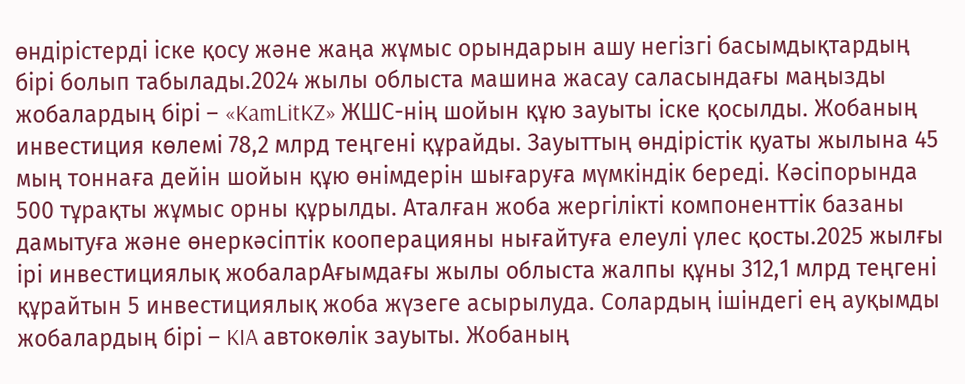өндірістерді іске қосу және жаңа жұмыс орындарын ашу негізгі басымдықтардың бірі болып табылады.2024 жылы облыста машина жасау саласындағы маңызды жобалардың бірі – «KamLitKZ» ЖШС-нің шойын құю зауыты іске қосылды. Жобаның инвестиция көлемі 78,2 млрд теңгені құрайды. Зауыттың өндірістік қуаты жылына 45 мың тоннаға дейін шойын құю өнімдерін шығаруға мүмкіндік береді. Кәсіпорында 500 тұрақты жұмыс орны құрылды. Аталған жоба жергілікті компоненттік базаны дамытуға және өнеркәсіптік кооперацияны нығайтуға елеулі үлес қосты.2025 жылғы ірі инвестициялық жобаларАғымдағы жылы облыста жалпы құны 312,1 млрд теңгені құрайтын 5 инвестициялық жоба жүзеге асырылуда. Солардың ішіндегі ең ауқымды жобалардың бірі – KIA автокөлік зауыты. Жобаның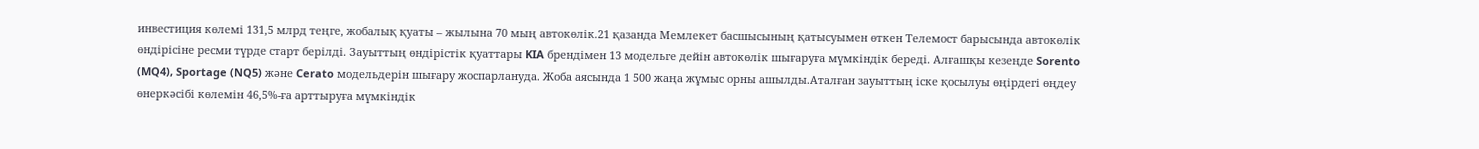инвестиция көлемі 131,5 млрд теңге, жобалық қуаты – жылына 70 мың автокөлік.21 қазанда Мемлекет басшысының қатысуымен өткен Телемост барысында автокөлік өндірісіне ресми түрде старт берілді. Зауыттың өндірістік қуаттары KIA брендімен 13 модельге дейін автокөлік шығаруға мүмкіндік береді. Алғашқы кезеңде Sorento (MQ4), Sportage (NQ5) және Cerato модельдерін шығару жоспарлануда. Жоба аясында 1 500 жаңа жұмыс орны ашылды.Аталған зауыттың іске қосылуы өңірдегі өңдеу өнеркәсібі көлемін 46,5%-ға арттыруға мүмкіндік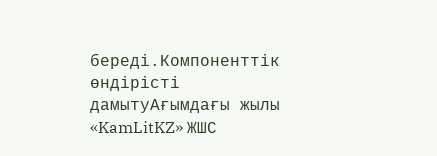береді.Компоненттік өндірісті дамытуАғымдағы жылы «KamLitKZ» ЖШС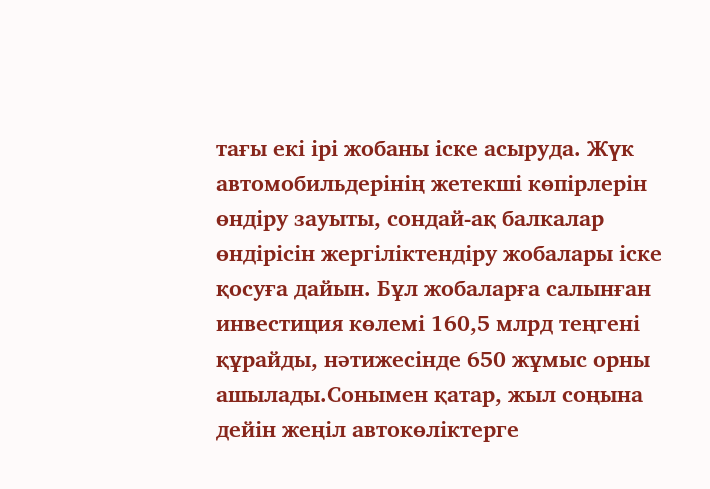тағы екі ірі жобаны іске асыруда. Жүк автомобильдерінің жетекші көпірлерін өндіру зауыты, сондай-ақ балкалар өндірісін жергіліктендіру жобалары іске қосуға дайын. Бұл жобаларға салынған инвестиция көлемі 160,5 млрд теңгені құрайды, нәтижесінде 650 жұмыс орны ашылады.Сонымен қатар, жыл соңына дейін жеңіл автокөліктерге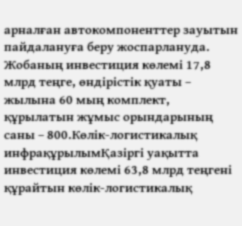арналған автокомпоненттер зауытын пайдалануға беру жоспарлануда. Жобаның инвестиция көлемі 17,8 млрд теңге, өндірістік қуаты – жылына 60 мың комплект, құрылатын жұмыс орындарының саны – 800.Көлік-логистикалық инфрақұрылымҚазіргі уақытта инвестиция көлемі 63,8 млрд теңгені құрайтын көлік-логистикалық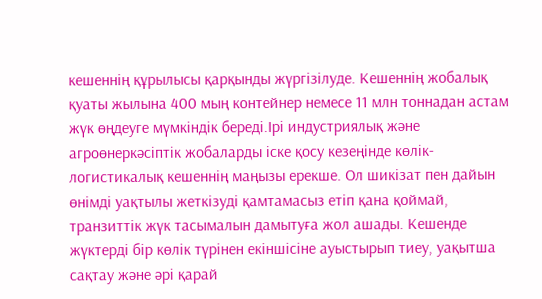кешеннің құрылысы қарқынды жүргізілуде. Кешеннің жобалық қуаты жылына 400 мың контейнер немесе 11 млн тоннадан астам жүк өңдеуге мүмкіндік береді.Ірі индустриялық және агроөнеркәсіптік жобаларды іске қосу кезеңінде көлік-логистикалық кешеннің маңызы ерекше. Ол шикізат пен дайын өнімді уақтылы жеткізуді қамтамасыз етіп қана қоймай, транзиттік жүк тасымалын дамытуға жол ашады. Кешенде жүктерді бір көлік түрінен екіншісіне ауыстырып тиеу, уақытша сақтау және әрі қарай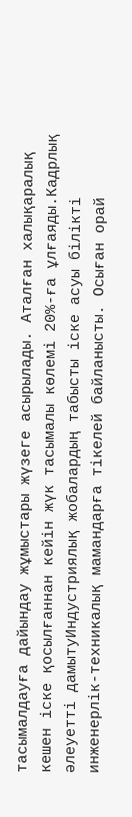тасымалдауға дайындау жұмыстары жүзеге асырылады. Аталған халықаралық кешен іске қосылғаннан кейін жүк тасымалы көлемі 20%-ға ұлғаяды.Кадрлық әлеуетті дамытуИндустриялық жобалардың табысты іске асуы білікті инженерлік-техникалық мамандарға тікелей байланысты. Осыған орай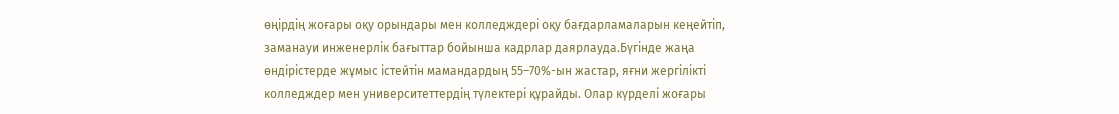өңірдің жоғары оқу орындары мен колледждері оқу бағдарламаларын кеңейтіп, заманауи инженерлік бағыттар бойынша кадрлар даярлауда.Бүгінде жаңа өндірістерде жұмыс істейтін мамандардың 55–70%-ын жастар, яғни жергілікті колледждер мен университеттердің түлектері құрайды. Олар күрделі жоғары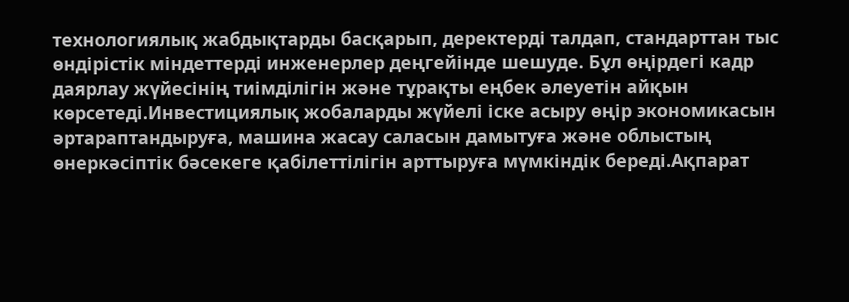технологиялық жабдықтарды басқарып, деректерді талдап, стандарттан тыс өндірістік міндеттерді инженерлер деңгейінде шешуде. Бұл өңірдегі кадр даярлау жүйесінің тиімділігін және тұрақты еңбек әлеуетін айқын көрсетеді.Инвестициялық жобаларды жүйелі іске асыру өңір экономикасын әртараптандыруға, машина жасау саласын дамытуға және облыстың өнеркәсіптік бәсекеге қабілеттілігін арттыруға мүмкіндік береді.Ақпарат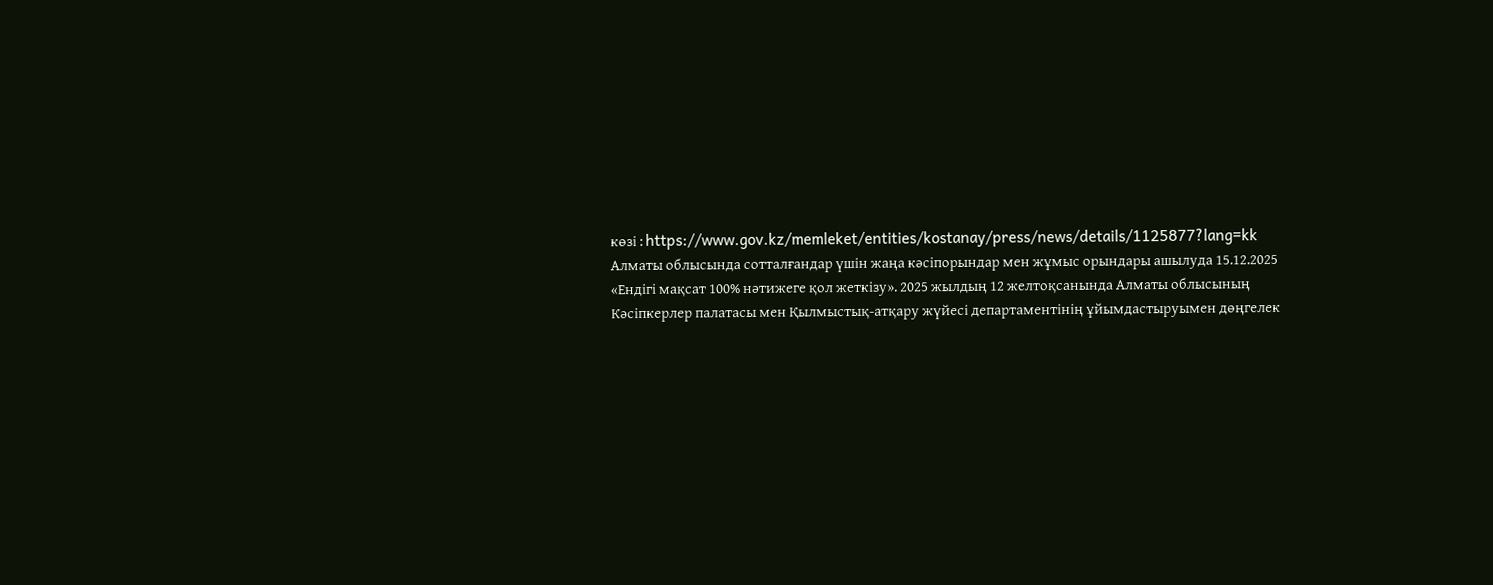көзі : https://www.gov.kz/memleket/entities/kostanay/press/news/details/1125877?lang=kk
Алматы облысында сотталғандар үшін жаңа кәсіпорындар мен жұмыс орындары ашылуда 15.12.2025
«Ендігі мақсат 100% нәтижеге қол жеткізу». 2025 жылдың 12 желтоқсанында Алматы облысының Кәсіпкерлер палатасы мен Қылмыстық-атқару жүйесі департаментінің ұйымдастыруымен дөңгелек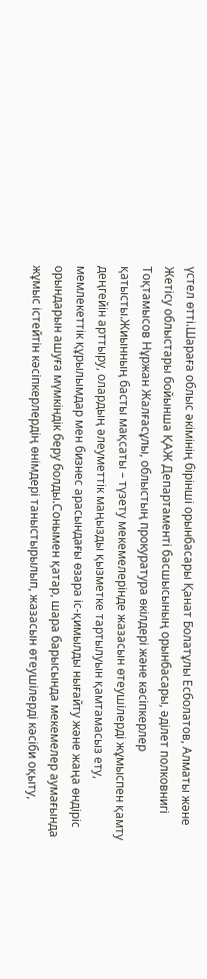үстел өтті.Шараға облыс әкімінің бірінші орынбасары Қанат Болатұлы Есболатов, Алматы және Жетісу облыстары бойынша ҚАЖ Департаменті басшысының орынбасары, әділет полковнигі Тоқтамысов Нұржан Жалғасұлы, облыстың прокуратура өкілдері және кәсіпкерлер қатысты.Жиынның басты мақсаты – түзету мекемелерінде жазасын өтеушілерді жұмыспен қамту деңгейін арттыру, олардың әлеуметтік маңызды қызметке тартылуын қамтамасыз ету, мемлекеттік құрылымдар мен бизнес арасындағы өзара іс-қимылды нығайту және жаңа өндіріс орындарын ашуға мүмкіндік беру болды.Сонымен қатар, шара барысында мекемелер аумағында жұмыс істейтін кәсіпкерлердің өнімдері таныстырылып, жазасын өтеушілерді кәсіби оқыту,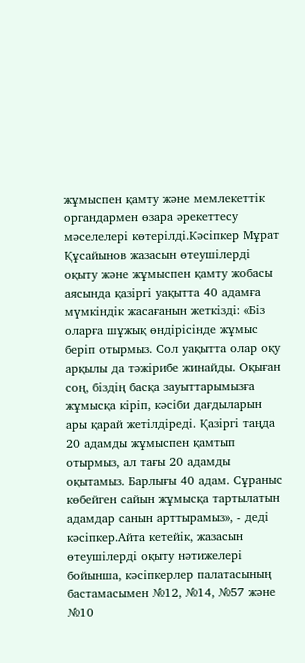жұмыспен қамту және мемлекеттік органдармен өзара әрекеттесу мәселелері көтерілді.Кәсіпкер Мұрат Құсайынов жазасын өтеушілерді оқыту және жұмыспен қамту жобасы аясында қазіргі уақытта 40 адамға мүмкіндік жасағанын жеткізді: «Біз оларға шұжық өндірісінде жұмыс беріп отырмыз. Сол уақытта олар оқу арқылы да тәжірибе жинайды. Оқыған соң, біздің басқа зауыттарымызға жұмысқа кіріп, кәсіби дағдыларын ары қарай жетілдіреді. Қазіргі таңда 20 адамды жұмыспен қамтып отырмыз, ал тағы 20 адамды оқытамыз. Барлығы 40 адам. Сұраныс көбейген сайын жұмысқа тартылатын адамдар санын арттырамыз», - деді кәсіпкер.Айта кетейік, жазасын өтеушілерді оқыту нәтижелері бойынша, кәсіпкерлер палатасының бастамасымен №12, №14, №57 және №10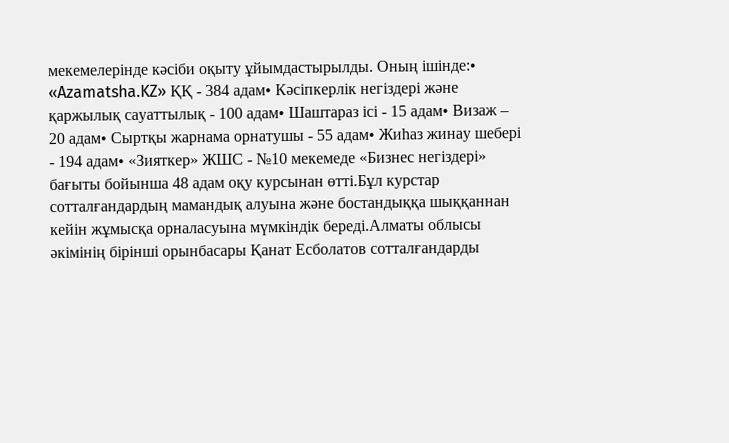мекемелерінде кәсіби оқыту ұйымдастырылды. Оның ішінде:• «Azamatsha.KZ» ҚҚ - 384 адам• Кәсіпкерлік негіздері және қаржылық сауаттылық - 100 адам• Шаштараз ісі - 15 адам• Визаж – 20 адам• Сыртқы жарнама орнатушы - 55 адам• Жиһаз жинау шебері - 194 адам• «Зияткер» ЖШС - №10 мекемеде «Бизнес негіздері» бағыты бойынша 48 адам оқу курсынан өтті.Бұл курстар сотталғандардың мамандық алуына және бостандыққа шыққаннан кейін жұмысқа орналасуына мүмкіндік береді.Алматы облысы әкімінің бірінші орынбасары Қанат Есболатов сотталғандарды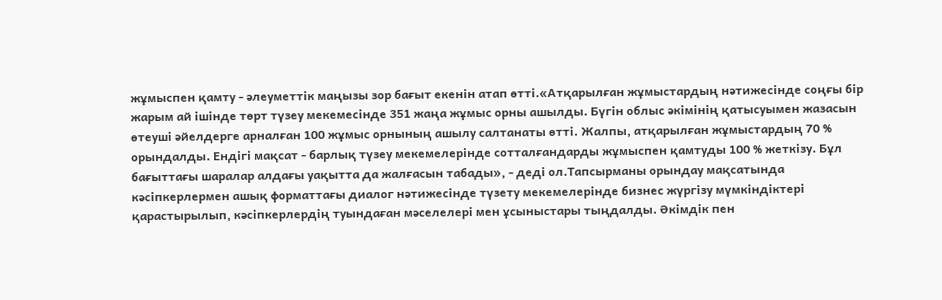жұмыспен қамту - әлеуметтік маңызы зор бағыт екенін атап өтті.«Атқарылған жұмыстардың нәтижесінде соңғы бір жарым ай ішінде төрт түзеу мекемесінде 351 жаңа жұмыс орны ашылды. Бүгін облыс әкімінің қатысуымен жазасын өтеуші әйелдерге арналған 100 жұмыс орнының ашылу салтанаты өтті. Жалпы, атқарылған жұмыстардың 70 % орындалды. Ендігі мақсат - барлық түзеу мекемелерінде сотталғандарды жұмыспен қамтуды 100 % жеткізу. Бұл бағыттағы шаралар алдағы уақытта да жалғасын табады», - деді ол.Тапсырманы орындау мақсатында кәсіпкерлермен ашық форматтағы диалог нәтижесінде түзету мекемелерінде бизнес жүргізу мүмкіндіктері қарастырылып, кәсіпкерлердің туындаған мәселелері мен ұсыныстары тыңдалды. Әкімдік пен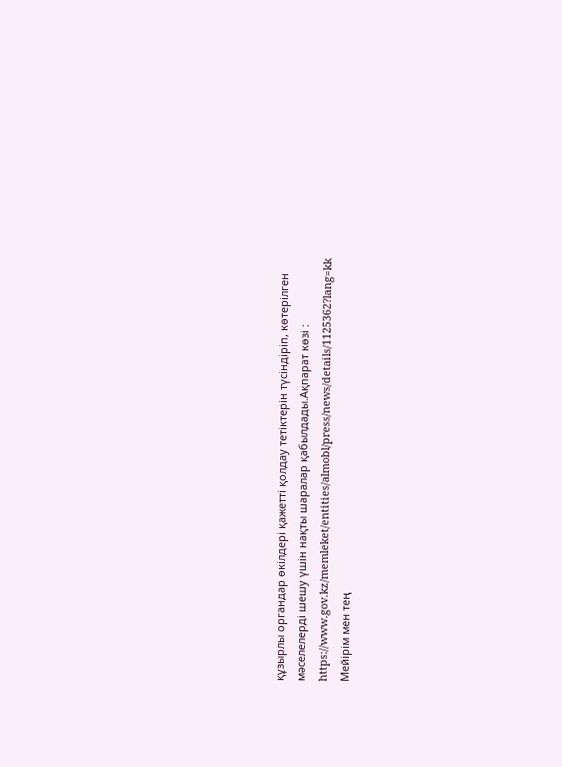құзырлы органдар өкілдері қажетті қолдау тетіктерін түсіндіріп, көтерілген мәселелерді шешу үшін нақты шаралар қабылдады.Ақпарат көзі : https://www.gov.kz/memleket/entities/almobl/press/news/details/1125362?lang=kk
Мейірім мен тең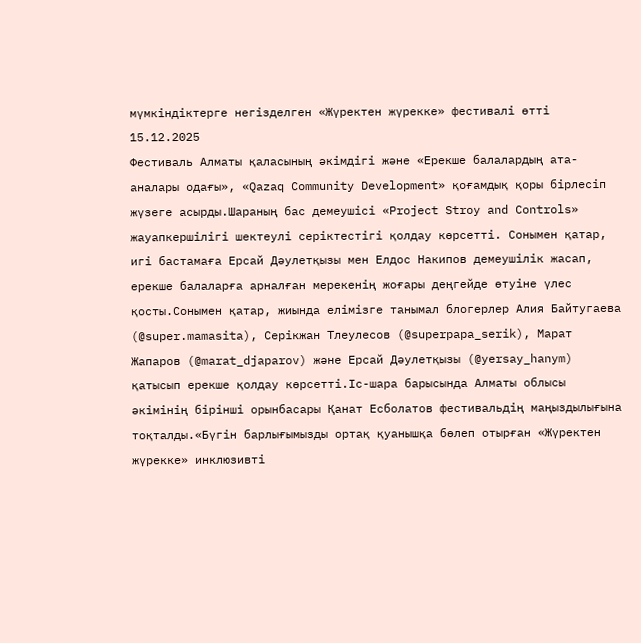мүмкіндіктерге негізделген «Жүректен жүрекке» фестивалі өтті 15.12.2025
Фестиваль Алматы қаласының әкімдігі және «Ерекше балалардың ата-аналары одағы», «Qazaq Community Development» қоғамдық қоры бірлесіп жүзеге асырды.Шараның бас демеушісі «Project Stroy and Controls» жауапкершілігі шектеулі серіктестігі қолдау көрсетті. Сонымен қатар, игі бастамаға Ерсай Дәулетқызы мен Елдос Накипов демеушілік жасап, ерекше балаларға арналған мерекенің жоғары деңгейде өтуіне үлес қосты.Сонымен қатар, жиында елімізге танымал блогерлер Алия Байтугаева (@super.mamasita), Серікжан Тлеулесов (@superpapa_serik), Марат Жапаров (@marat_djaparov) және Ерсай Дәулетқызы (@yersay_hanym) қатысып ерекше қолдау көрсетті.Іс-шара барысында Алматы облысы әкімінің бірінші орынбасары Қанат Есболатов фестивальдің маңыздылығына тоқталды.«Бүгін барлығымызды ортақ қуанышқа бөлеп отырған «Жүректен жүрекке» инклюзивті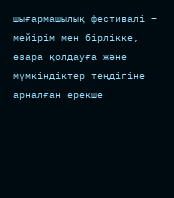шығармашылық фестивалі – мейірім мен бірлікке, өзара қолдауға және мүмкіндіктер теңдігіне арналған ерекше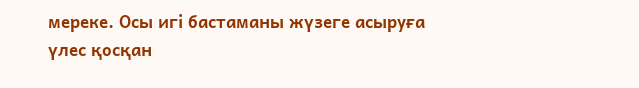мереке. Осы игі бастаманы жүзеге асыруға үлес қосқан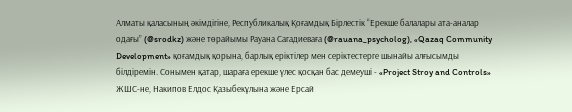Алматы қаласының әкімдігіне, Республикалық Қоғамдық Бірлестік “Ерекше балалары ата-аналар одағы” (@srodkz) және төрайымы Рауана Сагадиеваға (@rauana_psycholog), «Qazaq Community Development» қоғамдық қорына, барлық еріктілер мен серіктестерге шынайы алғысымды білдіремін. Сонымен қатар, шараға ерекше үлес қосқан бас демеуші - «Project Stroy and Controls» ЖШС-не, Накипов Елдос Қазыбекұлына және Ерсай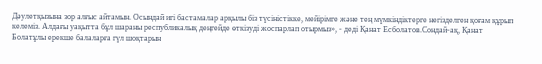Дәулетқызына зор алғыс айтамын. Осындай игі бастамалар арқылы біз түсіністікке, мейірімге және тең мүмкіндіктерге негізделген қоғам құрып келеміз. Алдағы уақытта бұл шараны республикалық деңгейде өткізуді жоспарлап отырмыз», - деді Қанат Есболатов.Сондай-ақ, Қанат Болатұлы ерекше балаларға гүл шоқтарын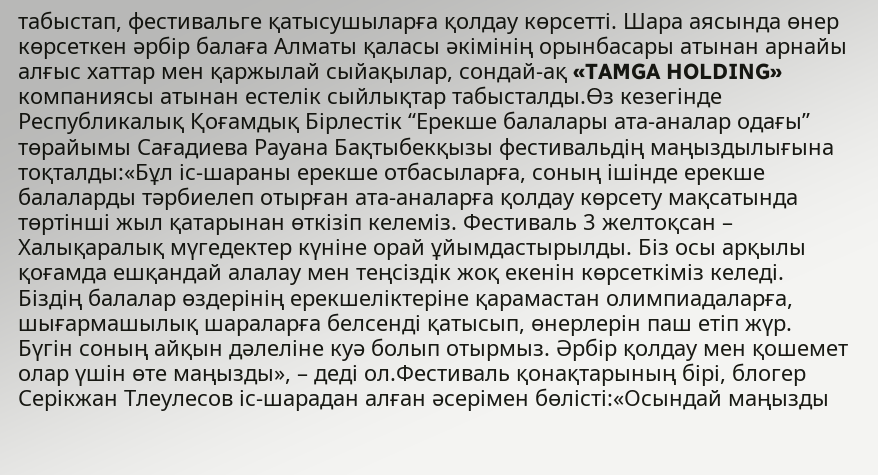табыстап, фестивальге қатысушыларға қолдау көрсетті. Шара аясында өнер көрсеткен әрбір балаға Алматы қаласы әкімінің орынбасары атынан арнайы алғыс хаттар мен қаржылай сыйақылар, сондай-ақ «TAMGA HOLDING» компаниясы атынан естелік сыйлықтар табысталды.Өз кезегінде Республикалық Қоғамдық Бірлестік “Ерекше балалары ата-аналар одағы” төрайымы Сағадиева Рауана Бақтыбекқызы фестивальдің маңыздылығына тоқталды:«Бұл іс-шараны ерекше отбасыларға, соның ішінде ерекше балаларды тәрбиелеп отырған ата-аналарға қолдау көрсету мақсатында төртінші жыл қатарынан өткізіп келеміз. Фестиваль 3 желтоқсан – Халықаралық мүгедектер күніне орай ұйымдастырылды. Біз осы арқылы қоғамда ешқандай алалау мен теңсіздік жоқ екенін көрсеткіміз келеді. Біздің балалар өздерінің ерекшеліктеріне қарамастан олимпиадаларға, шығармашылық шараларға белсенді қатысып, өнерлерін паш етіп жүр. Бүгін соның айқын дәлеліне куә болып отырмыз. Әрбір қолдау мен қошемет олар үшін өте маңызды», – деді ол.Фестиваль қонақтарының бірі, блогер Серікжан Тлеулесов іс-шарадан алған әсерімен бөлісті:«Осындай маңызды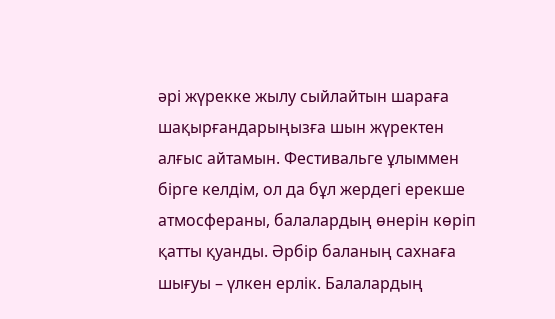әрі жүрекке жылу сыйлайтын шараға шақырғандарыңызға шын жүректен алғыс айтамын. Фестивальге ұлыммен бірге келдім, ол да бұл жердегі ерекше атмосфераны, балалардың өнерін көріп қатты қуанды. Әрбір баланың сахнаға шығуы – үлкен ерлік. Балалардың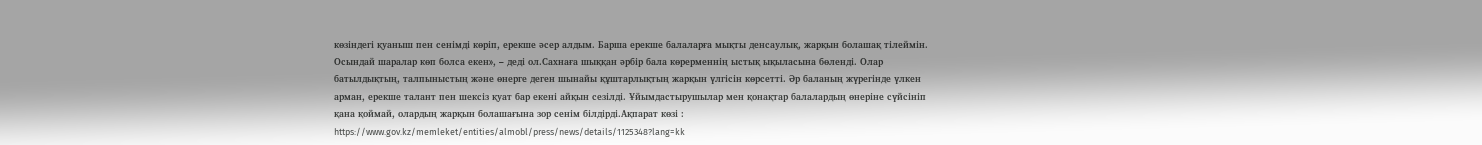көзіндегі қуаныш пен сенімді көріп, ерекше әсер алдым. Барша ерекше балаларға мықты денсаулық, жарқын болашақ тілеймін. Осындай шаралар көп болса екен», – деді ол.Сахнаға шыққан әрбір бала көрерменнің ыстық ықыласына бөленді. Олар батылдықтың, талпыныстың және өнерге деген шынайы құштарлықтың жарқын үлгісін көрсетті. Әр баланың жүрегінде үлкен арман, ерекше талант пен шексіз қуат бар екені айқын сезілді. Ұйымдастырушылар мен қонақтар балалардың өнеріне сүйсініп қана қоймай, олардың жарқын болашағына зор сенім білдірді.Ақпарат көзі : https://www.gov.kz/memleket/entities/almobl/press/news/details/1125348?lang=kk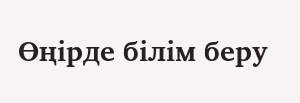Өңірде білім беру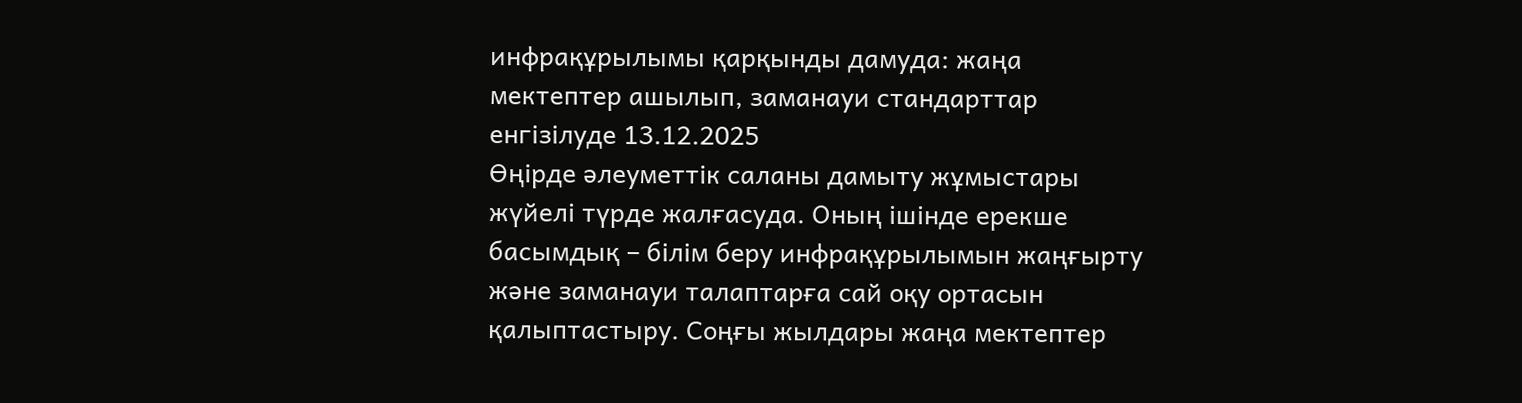инфрақұрылымы қарқынды дамуда: жаңа мектептер ашылып, заманауи стандарттар енгізілуде 13.12.2025
Өңірде әлеуметтік саланы дамыту жұмыстары жүйелі түрде жалғасуда. Оның ішінде ерекше басымдық – білім беру инфрақұрылымын жаңғырту және заманауи талаптарға сай оқу ортасын қалыптастыру. Соңғы жылдары жаңа мектептер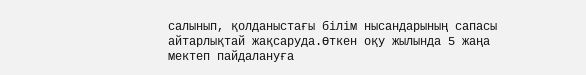салынып, қолданыстағы білім нысандарының сапасы айтарлықтай жақсаруда.Өткен оқу жылында 5 жаңа мектеп пайдалануға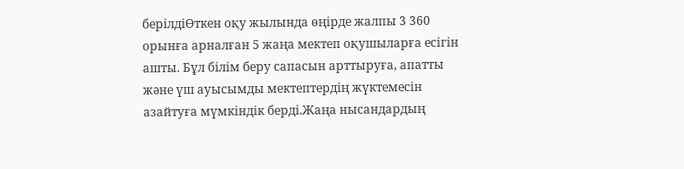берілдіӨткен оқу жылында өңірде жалпы 3 360 орынға арналған 5 жаңа мектеп оқушыларға есігін ашты. Бұл білім беру сапасын арттыруға, апатты және үш ауысымды мектептердің жүктемесін азайтуға мүмкіндік берді.Жаңа нысандардың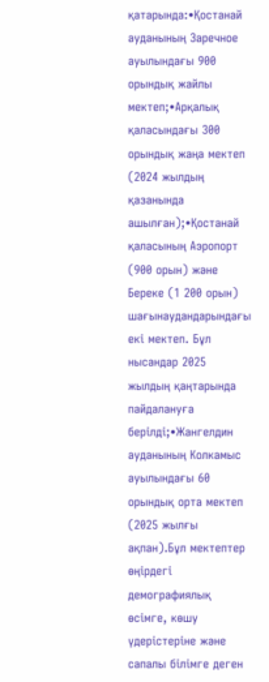қатарында:•Қостанай ауданының Заречное ауылындағы 900 орындық жайлы мектеп;•Арқалық қаласындағы 300 орындық жаңа мектеп (2024 жылдың қазанында ашылған);•Қостанай қаласының Аэропорт (900 орын) және Береке (1 200 орын) шағынаудандарындағы екі мектеп. Бұл нысандар 2025 жылдың қаңтарында пайдалануға берілді;•Жангелдин ауданының Колкамыс ауылындағы 60 орындық орта мектеп (2025 жылғы ақпан).Бұл мектептер өңірдегі демографиялық өсімге, көшу үдерістеріне және сапалы білімге деген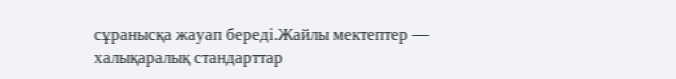сұранысқа жауап береді.Жайлы мектептер — халықаралық стандарттар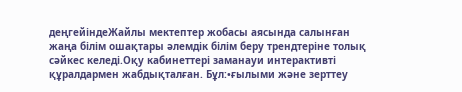деңгейіндеЖайлы мектептер жобасы аясында салынған жаңа білім ошақтары әлемдік білім беру трендтеріне толық сәйкес келеді.Оқу кабинеттері заманауи интерактивті құралдармен жабдықталған. Бұл:•ғылыми және зерттеу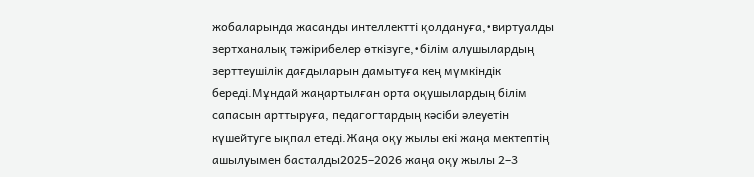жобаларында жасанды интеллектті қолдануға,•виртуалды зертханалық тәжірибелер өткізуге,•білім алушылардың зерттеушілік дағдыларын дамытуға кең мүмкіндік береді.Мұндай жаңартылған орта оқушылардың білім сапасын арттыруға, педагогтардың кәсіби әлеуетін күшейтуге ықпал етеді.Жаңа оқу жылы екі жаңа мектептің ашылуымен басталды2025–2026 жаңа оқу жылы 2–3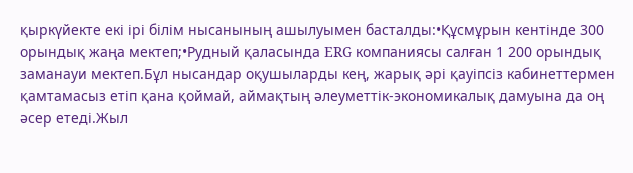қыркүйекте екі ірі білім нысанының ашылуымен басталды:•Құсмұрын кентінде 300 орындық жаңа мектеп;•Рудный қаласында ERG компаниясы салған 1 200 орындық заманауи мектеп.Бұл нысандар оқушыларды кең, жарық әрі қауіпсіз кабинеттермен қамтамасыз етіп қана қоймай, аймақтың әлеуметтік-экономикалық дамуына да оң әсер етеді.Жыл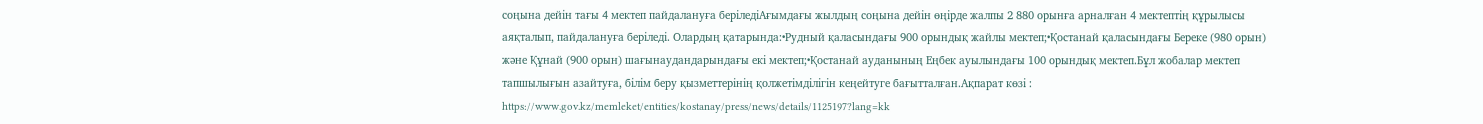соңына дейін тағы 4 мектеп пайдалануға беріледіАғымдағы жылдың соңына дейін өңірде жалпы 2 880 орынға арналған 4 мектептің құрылысы аяқталып, пайдалануға беріледі. Олардың қатарында:•Рудный қаласындағы 900 орындық жайлы мектеп;•Қостанай қаласындағы Береке (980 орын) және Құнай (900 орын) шағынаудандарындағы екі мектеп;•Қостанай ауданының Еңбек ауылындағы 100 орындық мектеп.Бұл жобалар мектеп тапшылығын азайтуға, білім беру қызметтерінің қолжетімділігін кеңейтуге бағытталған.Ақпарат көзі : https://www.gov.kz/memleket/entities/kostanay/press/news/details/1125197?lang=kk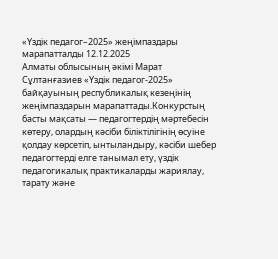«Үздік педагог–2025» жеңімпаздары марапатталды 12.12.2025
Алматы облысының әкімі Марат Сұлтанғазиев «Үздік педагог-2025» байқауының республикалық кезеңінің жеңімпаздарын марапаттады.Конкурстың басты мақсаты — педагогтердің мәртебесін көтеру, олардың кәсіби біліктілігінің өсуіне қолдау көрсетіп, ынтыландыру, кәсіби шебер педагогтерді елге танымал ету, үздік педагогикалық практикаларды жариялау, тарату және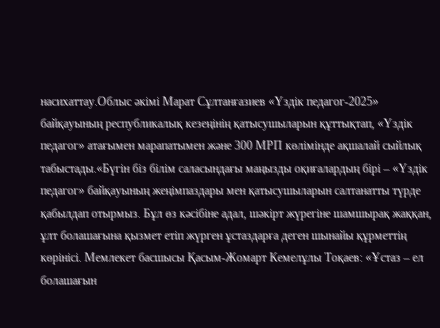насихаттау.Облыс әкімі Марат Сұлтанғазиев «Үздік педагог-2025»  байқауының республикалық кезеңінің қатысушыларын құттықтап, «Үздік педагог» атағымен марапатымен және 300 МРП көлімінде ақшалай сыйлық табыстады.«Бүгін біз білім саласындағы маңызды оқиғалардың бірі – «Үздік педагог» байқауының жеңімпаздары мен қатысушыларын салтанатты түрде қабылдап отырмыз. Бұл өз кәсібіне адал, шәкірт жүрегіне шамшырақ жаққан, ұлт болашағына қызмет етіп жүрген ұстаздарға деген шынайы құрметтің көрінісі. Мемлекет басшысы Қасым-Жомарт Кемелұлы Тоқаев: «Ұстаз – ел болашағын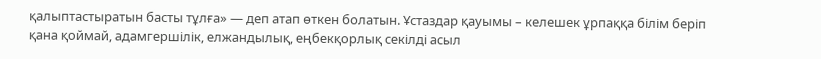қалыптастыратын басты тұлға» — деп атап өткен болатын. Ұстаздар қауымы – келешек ұрпаққа білім беріп қана қоймай, адамгершілік, елжандылық, еңбекқорлық секілді асыл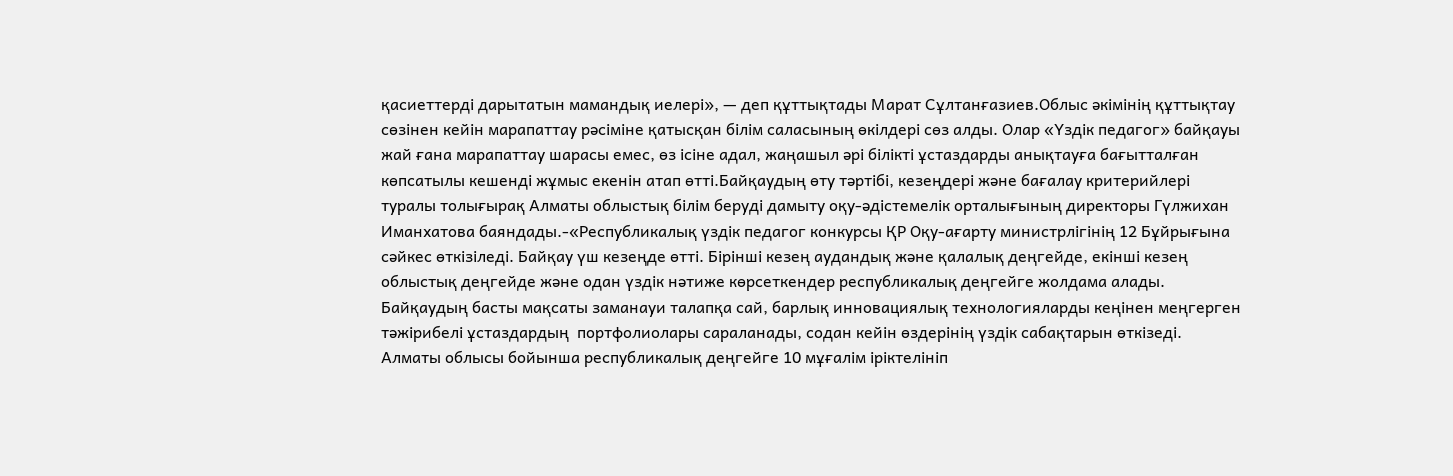қасиеттерді дарытатын мамандық иелері», — деп құттықтады Марат Сұлтанғазиев.Облыс әкімінің құттықтау сөзінен кейін марапаттау рәсіміне қатысқан білім саласының өкілдері сөз алды. Олар «Үздік педагог» байқауы жай ғана марапаттау шарасы емес, өз ісіне адал, жаңашыл әрі білікті ұстаздарды анықтауға бағытталған көпсатылы кешенді жұмыс екенін атап өтті.Байқаудың өту тәртібі, кезеңдері және бағалау критерийлері туралы толығырақ Алматы облыстық білім беруді дамыту оқу-әдістемелік орталығының директоры Гүлжихан Иманхатова баяндады.-«Республикалық үздік педагог конкурсы ҚР Оқу-ағарту министрлігінің 12 Бұйрығына сәйкес өткізіледі. Байқау үш кезеңде өтті. Бірінші кезең аудандық және қалалық деңгейде, екінші кезең облыстық деңгейде және одан үздік нәтиже көрсеткендер республикалық деңгейге жолдама алады. Байқаудың басты мақсаты заманауи талапқа сай, барлық инновациялық технологияларды кеңінен меңгерген тәжірибелі ұстаздардың  портфолиолары сараланады, содан кейін өздерінің үздік сабақтарын өткізеді. Алматы облысы бойынша республикалық деңгейге 10 мұғалім іріктелініп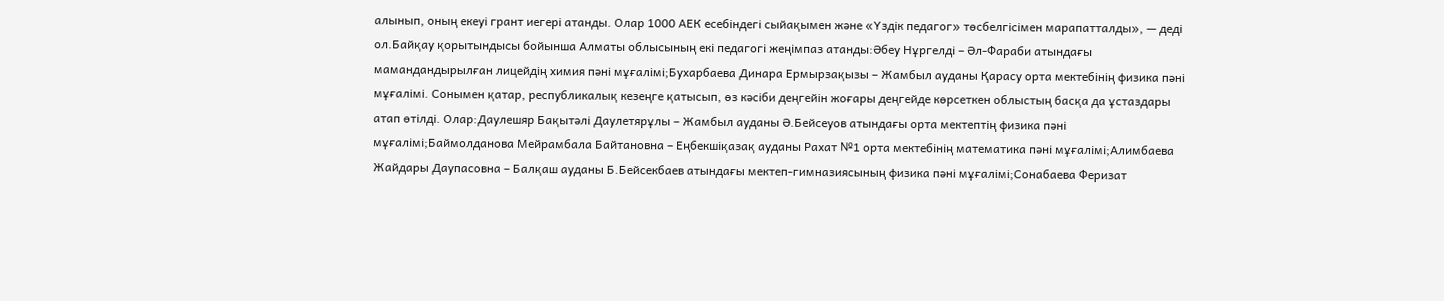алынып, оның екеуі грант иегері атанды. Олар 1000 АЕК есебіндегі сыйақымен және «Үздік педагог» төсбелгісімен марапатталды», — деді ол.Байқау қорытындысы бойынша Алматы облысының екі педагогі жеңімпаз атанды:Әбеу Нұргелді – Әл-Фараби атындағы мамандандырылған лицейдің химия пәні мұғалімі;Бухарбаева Динара Ермырзақызы – Жамбыл ауданы Қарасу орта мектебінің физика пәні мұғалімі. Сонымен қатар, республикалық кезеңге қатысып, өз кәсіби деңгейін жоғары деңгейде көрсеткен облыстың басқа да ұстаздары атап өтілді. Олар:Даулешяр Бақытәлі Даулетярұлы – Жамбыл ауданы Ә.Бейсеуов атындағы орта мектептің физика пәні мұғалімі;Баймолданова Мейрамбала Байтановна – Еңбекшіқазақ ауданы Рахат №1 орта мектебінің математика пәні мұғалімі;Алимбаева Жайдары Даупасовна – Балқаш ауданы Б.Бейсекбаев атындағы мектеп-гимназиясының физика пәні мұғалімі;Сонабаева Феризат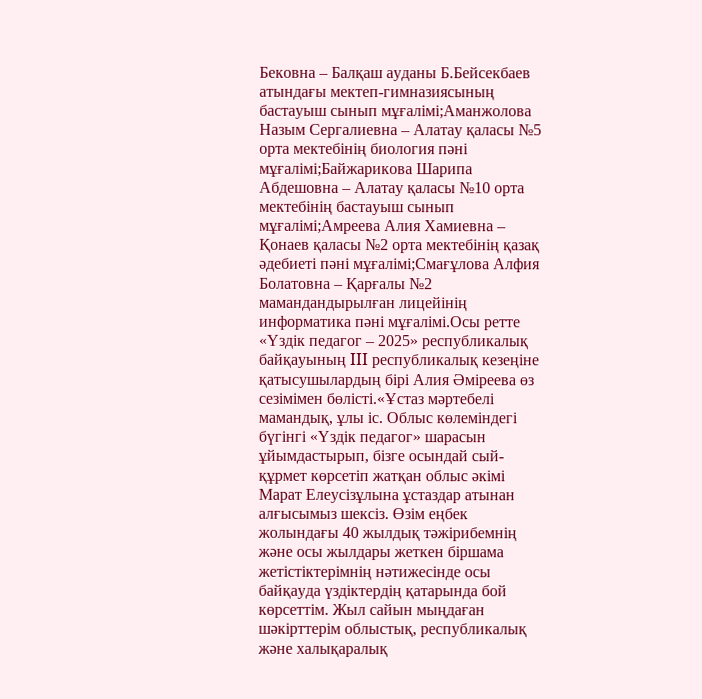Бековна – Балқаш ауданы Б.Бейсекбаев атындағы мектеп-гимназиясының бастауыш сынып мұғалімі;Аманжолова Назым Сергалиевна – Алатау қаласы №5 орта мектебінің биология пәні мұғалімі;Байжарикова Шарипа Абдешовна – Алатау қаласы №10 орта мектебінің бастауыш сынып мұғалімі;Амреева Алия Хамиевна – Қонаев қаласы №2 орта мектебінің қазақ әдебиеті пәні мұғалімі;Смағұлова Алфия Болатовна – Қарғалы №2 мамандандырылған лицейінің информатика пәні мұғалімі.Осы ретте «Үздік педагог – 2025» республикалық байқауының III республикалық кезеңіне қатысушылардың бірі Алия Әміреева өз сезімімен бөлісті.«Ұстаз мәртебелі мамандық, ұлы іс. Облыс көлеміндегі бүгінгі «Үздік педагог» шарасын ұйымдастырып, бізге осындай сый-құрмет көрсетіп жатқан облыс әкімі Марат Елеусізұлына ұстаздар атынан алғысымыз шексіз. Өзім еңбек жолындағы 40 жылдық тәжірибемнің және осы жылдары жеткен біршама жетістіктерімнің нәтижесінде осы байқауда үздіктердің қатарында бой көрсеттім. Жыл сайын мыңдаған шәкірттерім облыстық, республикалық және халықаралық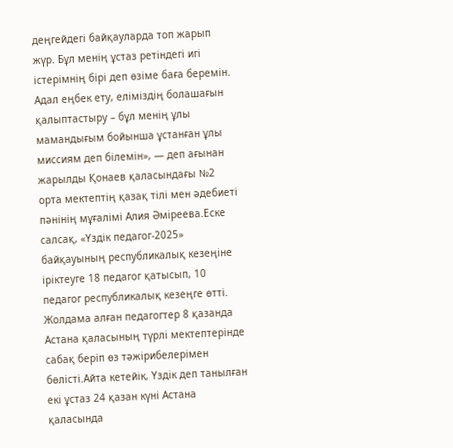деңгейдегі байқауларда топ жарып жүр. Бұл менің ұстаз ретіндегі игі істерімнің бірі деп өзіме баға беремін. Адал еңбек ету, еліміздің болашағын қалыптастыру – бұл менің ұлы мамандығым бойынша ұстанған ұлы миссиям деп білемін», — деп ағынан жарылды Қонаев қаласындағы №2 орта мектептің қазақ тілі мен әдебиеті пәнінің мұғалімі Алия Әміреева.Еске салсақ, «Үздік педагог-2025»  байқауының республикалық кезеңіне іріктеуге 18 педагог қатысып, 10 педагог республикалық кезеңге өтті. Жолдама алған педагогтер 8 қазанда Астана қаласының түрлі мектептерінде сабақ беріп өз тәжірибелерімен бөлісті.Айта кетейік, Үздік деп танылған екі ұстаз 24 қазан күні Астана қаласында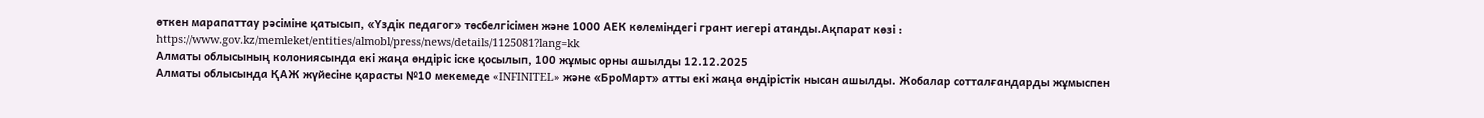өткен марапаттау рәсіміне қатысып, «Үздік педагог» төсбелгісімен және 1000 АЕК көлеміндегі грант иегері атанды.Ақпарат көзі : https://www.gov.kz/memleket/entities/almobl/press/news/details/1125081?lang=kk
Алматы облысының колониясында екі жаңа өндіріс іске қосылып, 100 жұмыс орны ашылды 12.12.2025
Алматы облысында ҚАЖ жүйесіне қарасты №10 мекемеде «INFINITEL» және «БроМарт» атты екі жаңа өндірістік нысан ашылды. Жобалар сотталғандарды жұмыспен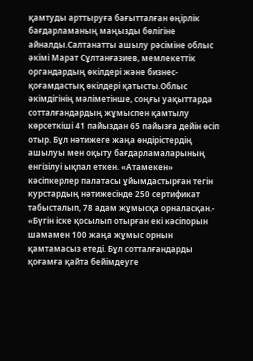қамтуды арттыруға бағытталған өңірлік бағдарламаның маңызды бөлігіне айналды.Салтанатты ашылу рәсіміне облыс әкімі Марат Сұлтанғазиев, мемлекеттік органдардың өкілдері және бизнес-қоғамдастық өкілдері қатысты.Облыс әкімдігінің мәліметінше, соңғы уақыттарда сотталғандардың жұмыспен қамтылу көрсеткіші 41 пайыздан 65 пайызға дейін өсіп отыр. Бұл нәтижеге жаңа өндірістердің ашылуы мен оқыту бағдарламаларының енгізілуі ықпал еткен. «Атамекен» кәсіпкерлер палатасы ұйымдастырған тегін курстардың нәтижесінде 250 сертификат табысталып, 78 адам жұмысқа орналасқан.- «Бүгін іске қосылып отырған екі кәсіпорын шамамен 100 жаңа жұмыс орнын қамтамасыз етеді. Бұл сотталғандарды қоғамға қайта бейімдеуге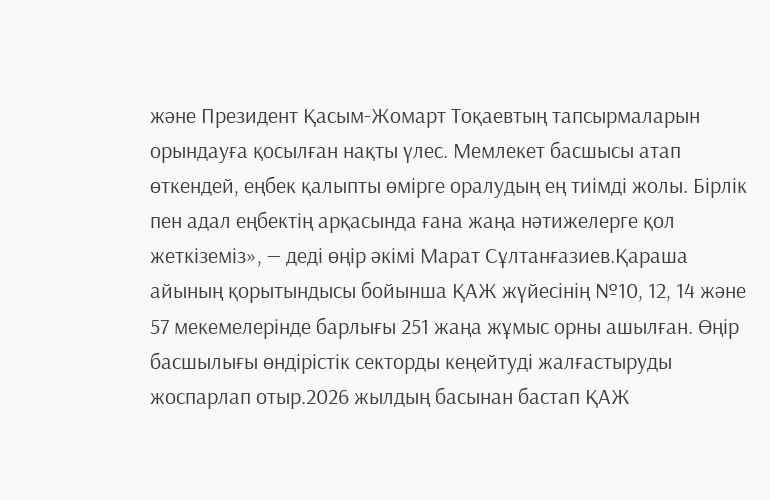және Президент Қасым-Жомарт Тоқаевтың тапсырмаларын орындауға қосылған нақты үлес. Мемлекет басшысы атап өткендей, еңбек қалыпты өмірге оралудың ең тиімді жолы. Бірлік пен адал еңбектің арқасында ғана жаңа нәтижелерге қол жеткіземіз», — деді өңір әкімі Марат Сұлтанғазиев.Қараша айының қорытындысы бойынша ҚАЖ жүйесінің №10, 12, 14 және 57 мекемелерінде барлығы 251 жаңа жұмыс орны ашылған. Өңір басшылығы өндірістік секторды кеңейтуді жалғастыруды жоспарлап отыр.2026 жылдың басынан бастап ҚАЖ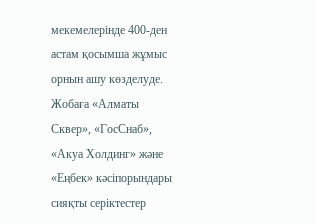мекемелерінде 400-ден астам қосымша жұмыс орнын ашу көзделуде. Жобаға «Алматы Сквер», «ГосСнаб», «Акуа Холдинг» және «Еңбек» кәсіпорындары сияқты серіктестер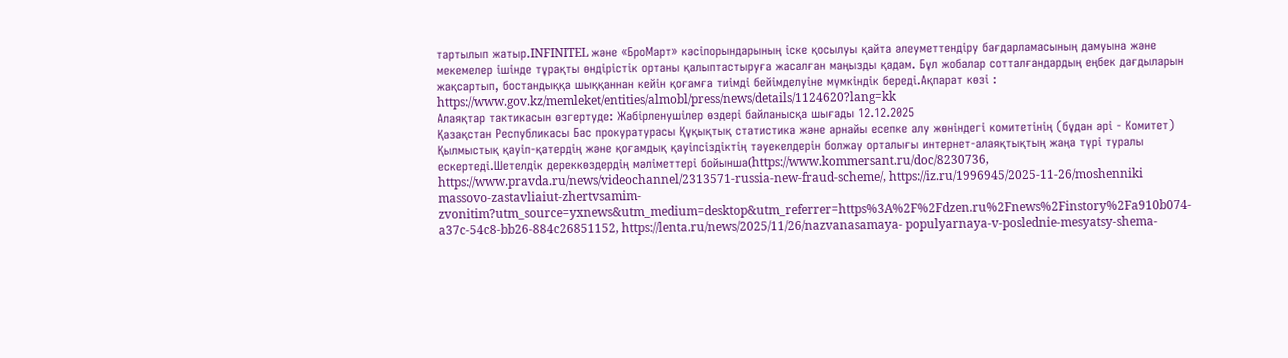тартылып жатыр.INFINITEL және «БроМарт» кәсіпорындарының іске қосылуы қайта әлеуметтендіру бағдарламасының дамуына және мекемелер ішінде тұрақты өндірістік ортаны қалыптастыруға жасалған маңызды қадам. Бұл жобалар сотталғандардың еңбек дағдыларын жақсартып, бостандыққа шыққаннан кейін қоғамға тиімді бейімделуіне мүмкіндік береді.Ақпарат көзі : https://www.gov.kz/memleket/entities/almobl/press/news/details/1124620?lang=kk
Алаяқтар тактикасын өзгертуде: Жәбірленушілер өздері байланысқа шығады 12.12.2025
Қазақстан Республикасы Бас прокуратурасы Құқықтық статистика және арнайы есепке алу жөніндегі комитетінің (бұдан әрі - Комитет) Қылмыстық қауіп-қатердің және қоғамдық қауіпсіздіктің тәуекелдерін болжау орталығы интернет-алаяқтықтың жаңа түрі туралы ескертеді.Шетелдік дереккөздердің мәліметтері бойынша(https://www.kommersant.ru/doc/8230736, https://www.pravda.ru/news/videochannel/2313571-russia-new-fraud-scheme/, https://iz.ru/1996945/2025-11-26/moshenniki massovo-zastavliaiut-zhertvsamim-zvonitim?utm_source=yxnews&utm_medium=desktop&utm_referrer=https%3A%2F%2Fdzen.ru%2Fnews%2Finstory%2Fa910b074-a37c-54c8-bb26-884c26851152, https://lenta.ru/news/2025/11/26/nazvanasamaya- populyarnaya-v-poslednie-mesyatsy-shema-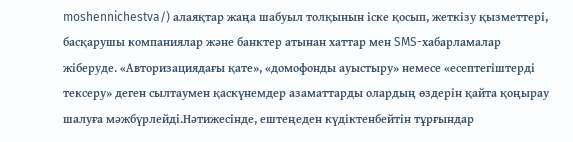moshennichestva/) алаяқтар жаңа шабуыл толқынын іске қосып, жеткізу қызметтері, басқарушы компаниялар және банктер атынан хаттар мен SMS-хабарламалар жіберуде. «Авторизациядағы қате», «домофонды ауыстыру» немесе «есептегіштерді тексеру» деген сылтаумен қаскүнемдер азаматтарды олардың өздерін қайта қоңырау шалуға мәжбүрлейді.Нәтижесінде, ештеңеден күдіктенбейтін тұрғындар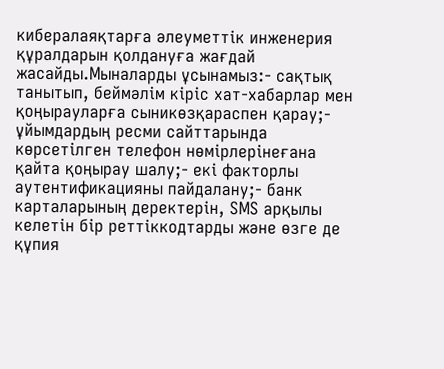кибералаяқтарға әлеуметтік инженерия құралдарын қолдануға жағдай жасайды.Мыналарды ұсынамыз:- сақтық танытып, беймәлім кіріс хат-хабарлар мен қоңырауларға сыникөзқараспен қарау;- ұйымдардың ресми сайттарында көрсетілген телефон нөмірлерінеғана қайта қоңырау шалу;- екі факторлы аутентификацияны пайдалану;- банк карталарының деректерін, SMS арқылы келетін бір реттіккодтарды және өзге де құпия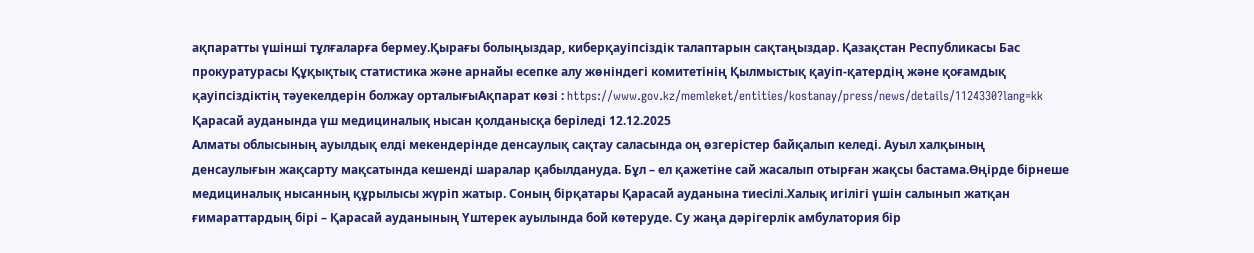ақпаратты үшінші тұлғаларға бермеу.Қырағы болыңыздар, киберқауіпсіздік талаптарын сақтаңыздар. Қазақстан Республикасы Бас прокуратурасы Құқықтық статистика және арнайы есепке алу жөніндегі комитетінің Қылмыстық қауіп-қатердің және қоғамдық қауіпсіздіктің тәуекелдерін болжау орталығыАқпарат көзі : https://www.gov.kz/memleket/entities/kostanay/press/news/details/1124330?lang=kk
Қарасай ауданында үш медициналық нысан қолданысқа беріледі 12.12.2025
Алматы облысының ауылдық елді мекендерінде денсаулық сақтау саласында оң өзгерістер байқалып келеді. Ауыл халқының денсаулығын жақсарту мақсатында кешенді шаралар қабылдануда. Бұл – ел қажетіне сай жасалып отырған жақсы бастама.Өңірде бірнеше медициналық нысанның құрылысы жүріп жатыр. Соның бірқатары Қарасай ауданына тиесілі.Халық игілігі үшін салынып жатқан ғимараттардың бірі – Қарасай ауданының Үштерек ауылында бой көтеруде. Су жаңа дәрігерлік амбулатория бір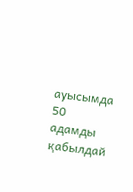ауысымда 50 адамды қабылдай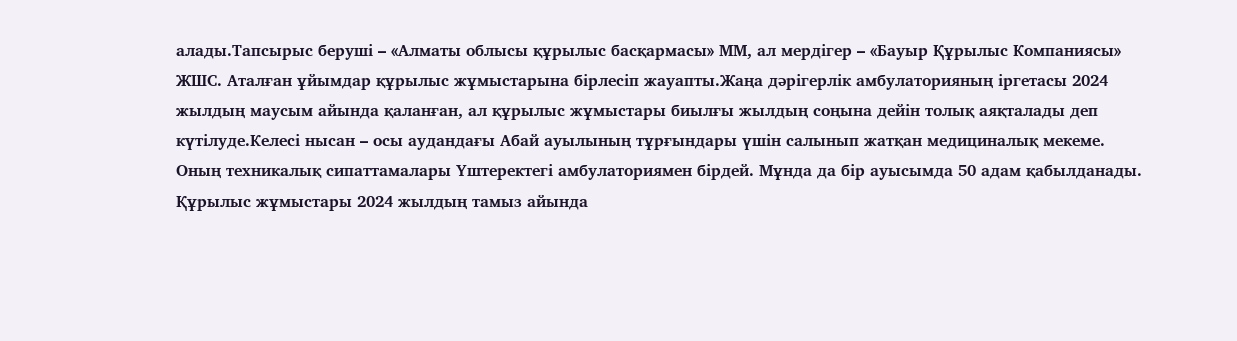алады.Тапсырыс беруші – «Алматы облысы құрылыс басқармасы» ММ, ал мердігер – «Бауыр Құрылыс Компаниясы» ЖШС. Аталған ұйымдар құрылыс жұмыстарына бірлесіп жауапты.Жаңа дәрігерлік амбулаторияның іргетасы 2024 жылдың маусым айында қаланған, ал құрылыс жұмыстары биылғы жылдың соңына дейін толық аяқталады деп күтілуде.Келесі нысан – осы аудандағы Абай ауылының тұрғындары үшін салынып жатқан медициналық мекеме. Оның техникалық сипаттамалары Үштеректегі амбулаториямен бірдей. Мұнда да бір ауысымда 50 адам қабылданады. Құрылыс жұмыстары 2024 жылдың тамыз айында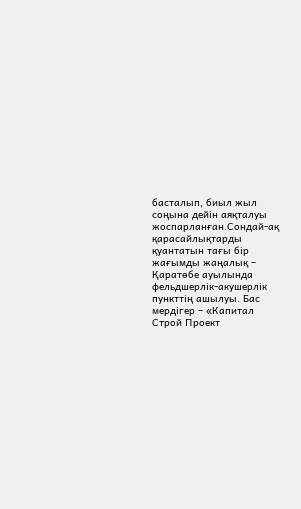басталып, биыл жыл соңына дейін аяқталуы жоспарланған.Сондай-ақ қарасайлықтарды қуантатын тағы бір жағымды жаңалық – Қаратөбе ауылында фельдшерлік-акушерлік пункттің ашылуы. Бас мердігер – «Капитал Строй Проект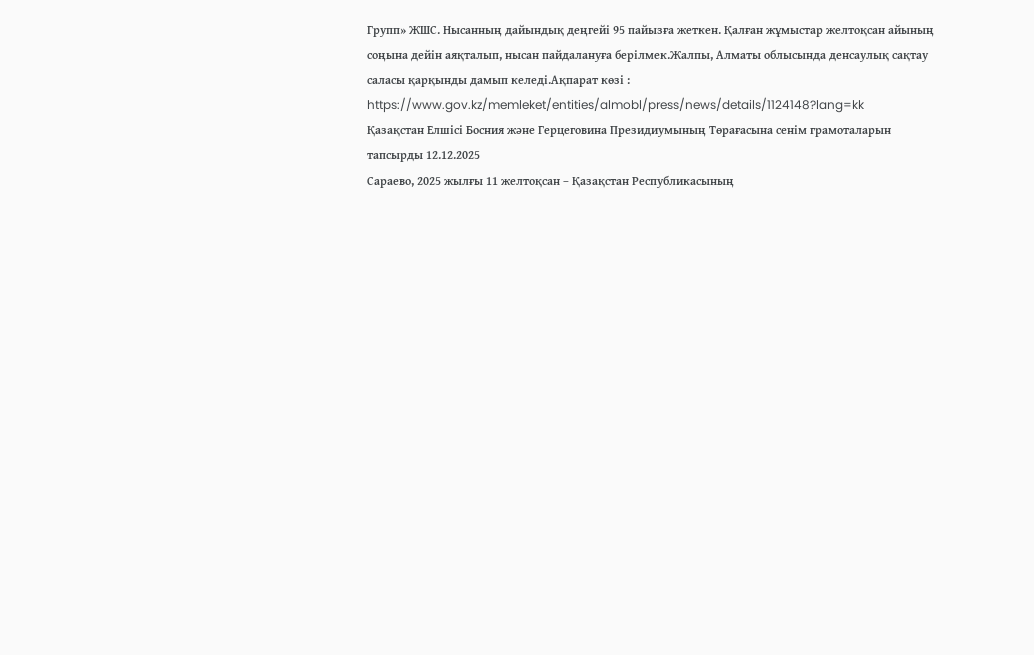Групп» ЖШС. Нысанның дайындық деңгейі 95 пайызға жеткен. Қалған жұмыстар желтоқсан айының соңына дейін аяқталып, нысан пайдалануға берілмек.Жалпы, Алматы облысында денсаулық сақтау саласы қарқынды дамып келеді.Ақпарат көзі : https://www.gov.kz/memleket/entities/almobl/press/news/details/1124148?lang=kk
Қазақстан Елшісі Босния және Герцеговина Президиумының Төрағасына сенім грамоталарын тапсырды 12.12.2025
Сараево, 2025 жылғы 11 желтоқсан – Қазақстан Республикасының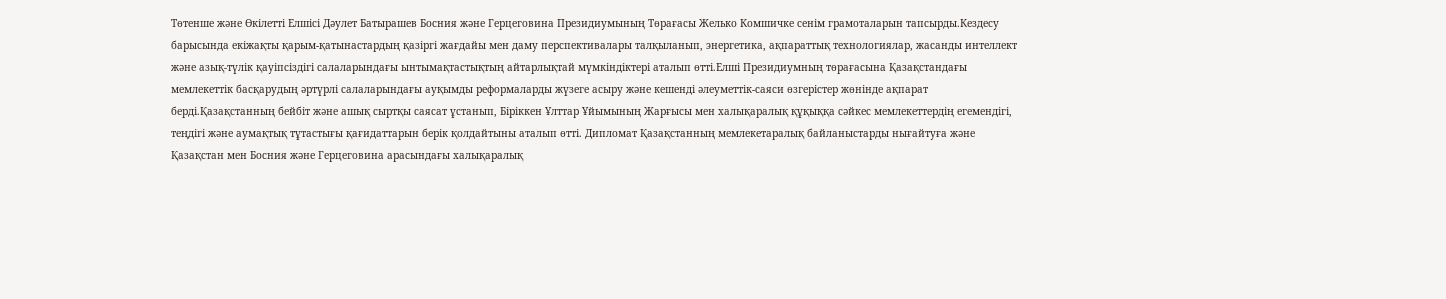Төтенше және Өкілетті Елшісі Дәулет Батырашев Босния және Герцеговина Президиумының Төрағасы Желько Комшичке сенім грамоталарын тапсырды.Кездесу барысында екіжақты қарым-қатынастардың қазіргі жағдайы мен даму перспективалары талқыланып, энергетика, ақпараттық технологиялар, жасанды интеллект және азық-түлік қауіпсіздігі салаларындағы ынтымақтастықтың айтарлықтай мүмкіндіктері аталып өтті.Елші Президиумның төрағасына Қазақстандағы мемлекеттік басқарудың әртүрлі салаларындағы ауқымды реформаларды жүзеге асыру және кешенді әлеуметтік-саяси өзгерістер жөнінде ақпарат берді.Қазақстанның бейбіт және ашық сыртқы саясат ұстанып, Біріккен Ұлттар Ұйымының Жарғысы мен халықаралық құқыққа сәйкес мемлекеттердің егемендігі, теңдігі және аумақтық тұтастығы қағидаттарын берік қолдайтыны аталып өтті. Дипломат Қазақстанның мемлекетаралық байланыстарды нығайтуға және Қазақстан мен Босния және Герцеговина арасындағы халықаралық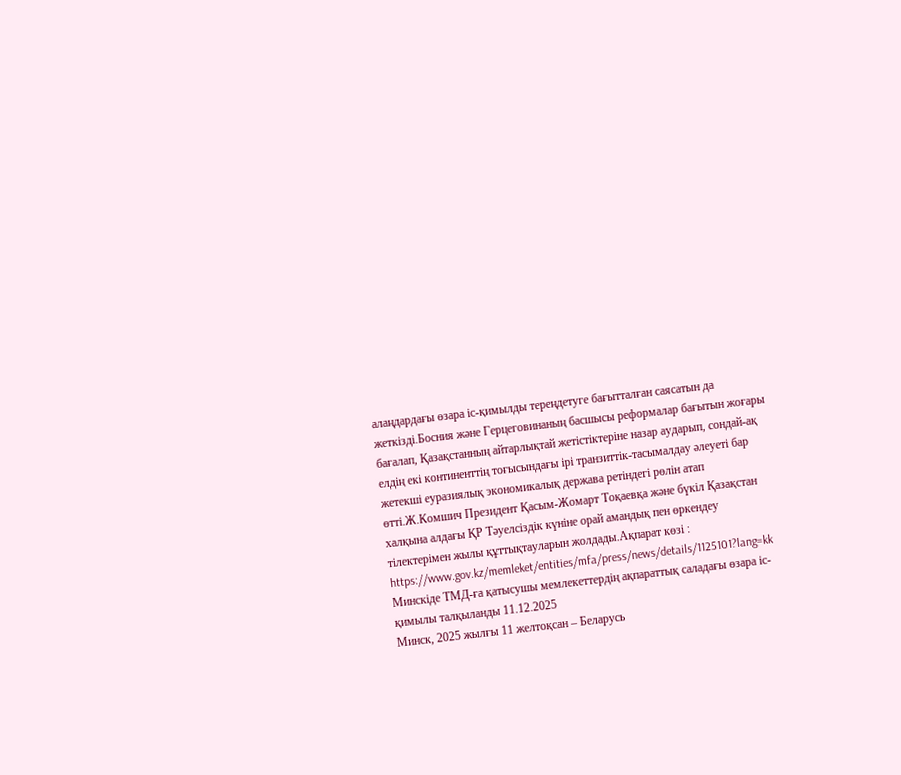алаңдардағы өзара іс-қимылды тереңдетуге бағытталған саясатын да жеткізді.Босния және Герцеговинаның басшысы реформалар бағытын жоғары бағалап, Қазақстанның айтарлықтай жетістіктеріне назар аударып, сондай-ақ елдің екі континенттің тоғысындағы ірі транзиттік-тасымалдау әлеуеті бар жетекші еуразиялық экономикалық держава ретіндегі рөлін атап өтті.Ж.Комшич Президент Қасым-Жомарт Тоқаевқа және бүкіл Қазақстан халқына алдағы ҚР Тәуелсіздік күніне орай амандық пен өркендеу тілектерімен жылы құттықтауларын жолдады.Ақпарат көзі : https://www.gov.kz/memleket/entities/mfa/press/news/details/1125101?lang=kk
Минскіде ТМД-ға қатысушы мемлекеттердің ақпараттық саладағы өзара іс-қимылы талқыланды 11.12.2025
Минск, 2025 жылғы 11 желтоқсан – Беларусь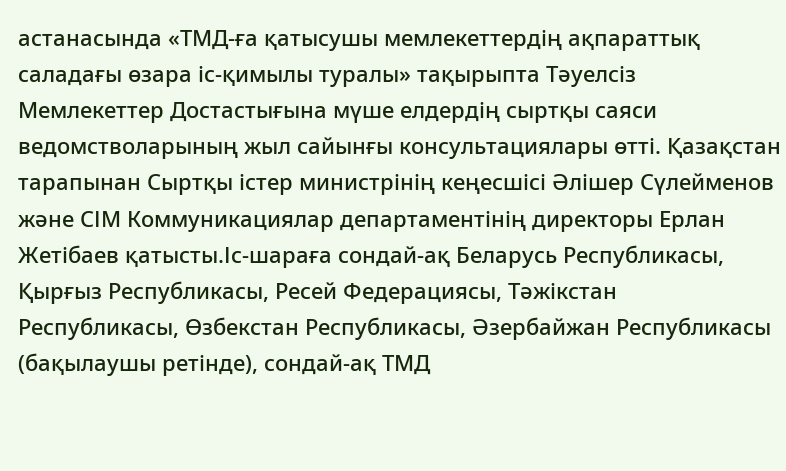астанасында «ТМД-ға қатысушы мемлекеттердің ақпараттық саладағы өзара іс-қимылы туралы» тақырыпта Тәуелсіз Мемлекеттер Достастығына мүше елдердің сыртқы саяси ведомстволарының жыл сайынғы консультациялары өтті. Қазақстан тарапынан Сыртқы істер министрінің кеңесшісі Әлішер Сүлейменов және СІМ Коммуникациялар департаментінің директоры Ерлан Жетібаев қатысты.Іс-шараға сондай-ақ Беларусь Республикасы, Қырғыз Республикасы, Ресей Федерациясы, Тәжікстан Республикасы, Өзбекстан Республикасы, Әзербайжан Республикасы (бақылаушы ретінде), сондай-ақ ТМД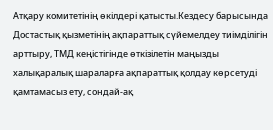Атқару комитетінің өкілдері қатысты.Кездесу барысында Достастық қызметінің ақпараттық сүйемелдеу тиімділігін арттыру, ТМД кеңістігінде өткізілетін маңызды халықаралық шараларға ақпараттық қолдау көрсетуді қамтамасыз ету, сондай-ақ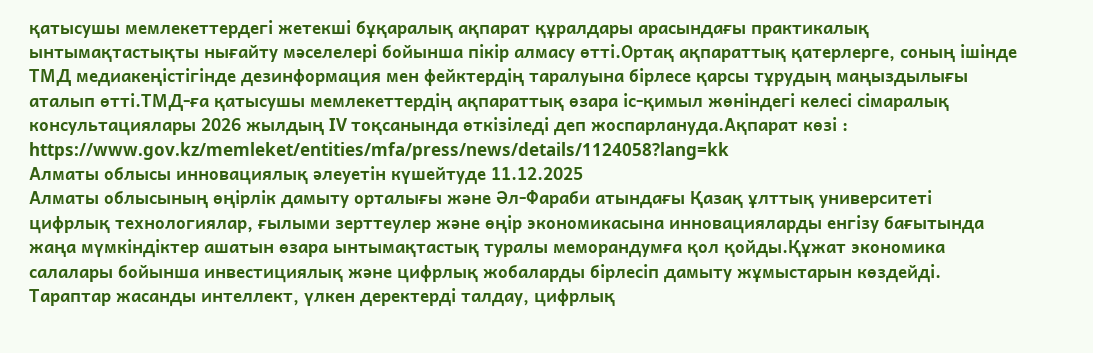қатысушы мемлекеттердегі жетекші бұқаралық ақпарат құралдары арасындағы практикалық ынтымақтастықты нығайту мәселелері бойынша пікір алмасу өтті.Ортақ ақпараттық қатерлерге, соның ішінде ТМД медиакеңістігінде дезинформация мен фейктердің таралуына бірлесе қарсы тұрудың маңыздылығы аталып өтті.ТМД-ға қатысушы мемлекеттердің ақпараттық өзара іс-қимыл жөніндегі келесі сімаралық консультациялары 2026 жылдың IV тоқсанында өткізіледі деп жоспарлануда.Ақпарат көзі : https://www.gov.kz/memleket/entities/mfa/press/news/details/1124058?lang=kk
Алматы облысы инновациялық әлеуетін күшейтуде 11.12.2025
Алматы облысының өңірлік дамыту орталығы және Әл-Фараби атындағы Қазақ ұлттық университеті цифрлық технологиялар, ғылыми зерттеулер және өңір экономикасына инновацияларды енгізу бағытында жаңа мүмкіндіктер ашатын өзара ынтымақтастық туралы меморандумға қол қойды.Құжат экономика салалары бойынша инвестициялық және цифрлық жобаларды бірлесіп дамыту жұмыстарын көздейді. Тараптар жасанды интеллект, үлкен деректерді талдау, цифрлық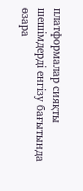платформалар сияқты шешімдерді енгізу бағытында өзара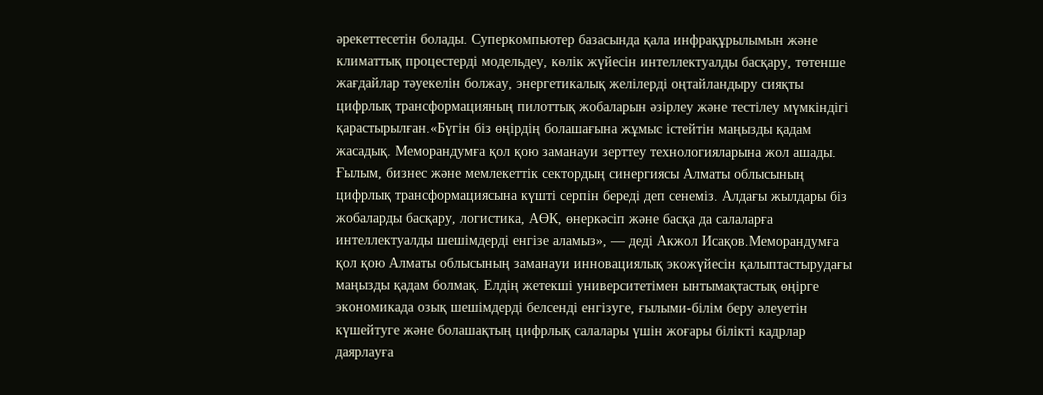әрекеттесетін болады. Суперкомпьютер базасында қала инфрақұрылымын және климаттық процестерді модельдеу, көлік жүйесін интеллектуалды басқару, төтенше жағдайлар тәуекелін болжау, энергетикалық желілерді оңтайландыру сияқты цифрлық трансформацияның пилоттық жобаларын әзірлеу және тестілеу мүмкіндігі қарастырылған.«Бүгін біз өңірдің болашағына жұмыс істейтін маңызды қадам жасадық. Меморандумға қол қою заманауи зерттеу технологияларына жол ашады. Ғылым, бизнес және мемлекеттік сектордың синергиясы Алматы облысының цифрлық трансформациясына күшті серпін береді деп сенеміз. Алдағы жылдары біз жобаларды басқару, логистика, АӨК, өнеркәсіп және басқа да салаларға интеллектуалды шешімдерді енгізе аламыз», — деді Акжол Исақов.Меморандумға қол қою Алматы облысының заманауи инновациялық экожүйесін қалыптастырудағы маңызды қадам болмақ. Елдің жетекші университетімен ынтымақтастық өңірге экономикада озық шешімдерді белсенді енгізуге, ғылыми-білім беру әлеуетін күшейтуге және болашақтың цифрлық салалары үшін жоғары білікті кадрлар даярлауға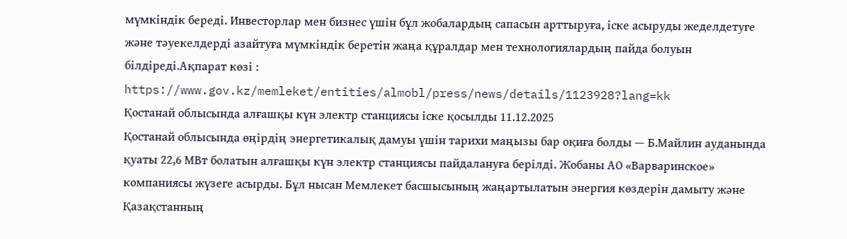мүмкіндік береді. Инвесторлар мен бизнес үшін бұл жобалардың сапасын арттыруға, іске асыруды жеделдетуге және тәуекелдерді азайтуға мүмкіндік беретін жаңа құралдар мен технологиялардың пайда болуын білдіреді.Ақпарат көзі : https://www.gov.kz/memleket/entities/almobl/press/news/details/1123928?lang=kk
Қостанай облысында алғашқы күн электр станциясы іске қосылды 11.12.2025
Қостанай облысында өңірдің энергетикалық дамуы үшін тарихи маңызы бар оқиға болды — Б.Майлин ауданында қуаты 22,6 МВт болатын алғашқы күн электр станциясы пайдалануға берілді. Жобаны АО «Варваринское» компаниясы жүзеге асырды. Бұл нысан Мемлекет басшысының жаңартылатын энергия көздерін дамыту және Қазақстанның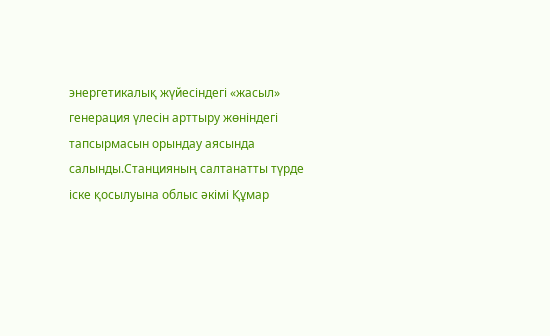энергетикалық жүйесіндегі «жасыл» генерация үлесін арттыру жөніндегі тапсырмасын орындау аясында салынды.Станцияның салтанатты түрде іске қосылуына облыс әкімі Құмар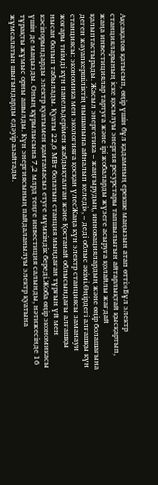Ақсақалов қатысып, өңір үшін бұл қадамның ерекше маңызын атап өтті:«Бұл электр станцияларының іске қосылуы энергия ресурстары тапшылығын айтарлықтай қысқартып, жаңа инвестициялар тартуға және ірі жобаларды жүзеге асыруға қолайлы жағдай қалыптастырады. Жасыл энергетика – жаңғырудың, инновациялардың және өңір болашағына деген жауапкершіліктің нышанына айналып келеді», – деді облыс әкімі.Өңірдегі алғашқы күн станциясы: экономика мен экологияға қосқан үлесЖаңа күн электр станциясы заманауи жоғары тиімді күн панельдерімен жабдықталған және Қостанай облысындағы алғашқы нысан болып табылады. Қуаты 22,6 МВт болатын станция мыңдаған тұрғын үй мен кәсіпорындарды электр қуатымен қамтамасыз етуге мүмкіндік береді.Жоба өңір экономикасы үшін де маңызды. Оның құрылысына 7,2 млрд теңге инвестиция салынды, нәтижесінде 16 тұрақты жұмыс орны ашылды. Күн энергиясының пайдаланылуы электр қуатына жұмсалатын шығындарды едәуір азайтады.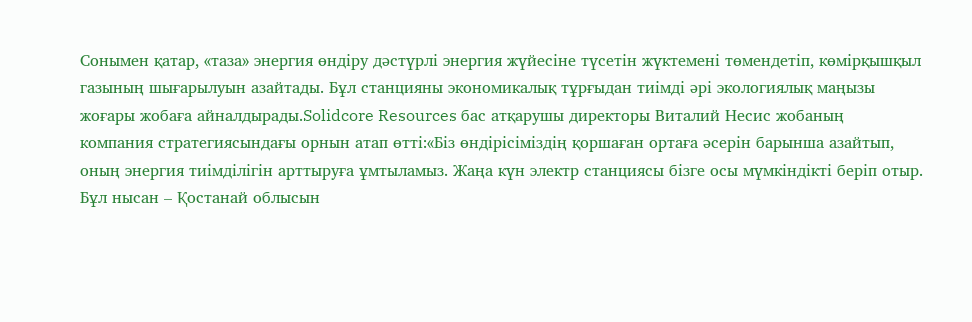Сонымен қатар, «таза» энергия өндіру дәстүрлі энергия жүйесіне түсетін жүктемені төмендетіп, көмірқышқыл газының шығарылуын азайтады. Бұл станцияны экономикалық тұрғыдан тиімді әрі экологиялық маңызы жоғары жобаға айналдырады.Solidcore Resources бас атқарушы директоры Виталий Несис жобаның компания стратегиясындағы орнын атап өтті:«Біз өндірісіміздің қоршаған ортаға әсерін барынша азайтып, оның энергия тиімділігін арттыруға ұмтыламыз. Жаңа күн электр станциясы бізге осы мүмкіндікті беріп отыр. Бұл нысан – Қостанай облысын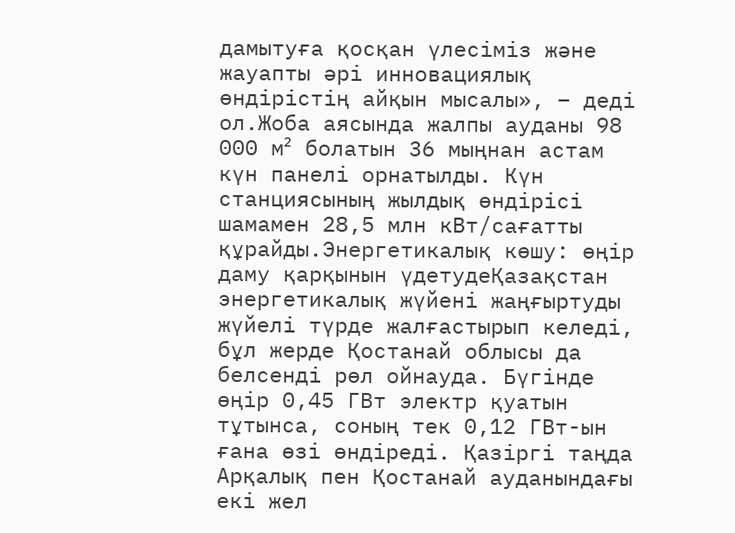дамытуға қосқан үлесіміз және жауапты әрі инновациялық өндірістің айқын мысалы», – деді ол.Жоба аясында жалпы ауданы 98 000 м² болатын 36 мыңнан астам күн панелі орнатылды. Күн станциясының жылдық өндірісі шамамен 28,5 млн кВт/сағатты құрайды.Энергетикалық көшу: өңір даму қарқынын үдетудеҚазақстан энергетикалық жүйені жаңғыртуды жүйелі түрде жалғастырып келеді, бұл жерде Қостанай облысы да белсенді рөл ойнауда. Бүгінде өңір 0,45 ГВт электр қуатын тұтынса, соның тек 0,12 ГВт-ын ғана өзі өндіреді. Қазіргі таңда Арқалық пен Қостанай ауданындағы екі жел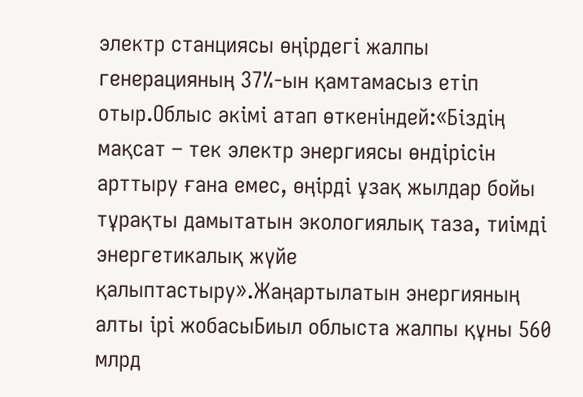электр станциясы өңірдегі жалпы генерацияның 37%-ын қамтамасыз етіп отыр.Облыс әкімі атап өткеніндей:«Біздің мақсат – тек электр энергиясы өндірісін арттыру ғана емес, өңірді ұзақ жылдар бойы тұрақты дамытатын экологиялық таза, тиімді энергетикалық жүйе қалыптастыру».Жаңартылатын энергияның алты ірі жобасыБиыл облыста жалпы құны 560 млрд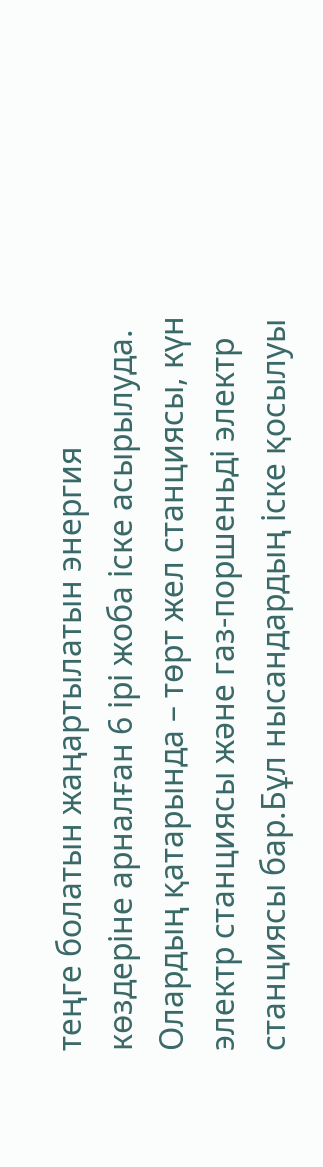теңге болатын жаңартылатын энергия көздеріне арналған 6 ірі жоба іске асырылуда. Олардың қатарында – төрт жел станциясы, күн электр станциясы және газ-поршеньді электр станциясы бар.Бұл нысандардың іске қосылуы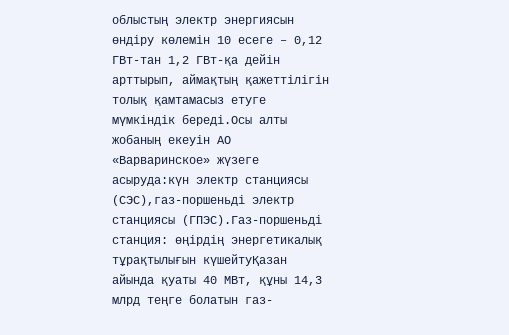облыстың электр энергиясын өндіру көлемін 10 есеге – 0,12 ГВт-тан 1,2 ГВт-қа дейін арттырып, аймақтың қажеттілігін толық қамтамасыз етуге мүмкіндік береді.Осы алты жобаның екеуін АО «Варваринское» жүзеге асыруда:күн электр станциясы (СЭС),газ-поршеньді электр станциясы (ГПЭС).Газ-поршеньді станция: өңірдің энергетикалық тұрақтылығын күшейтуҚазан айында қуаты 40 МВт, құны 14,3 млрд теңге болатын газ-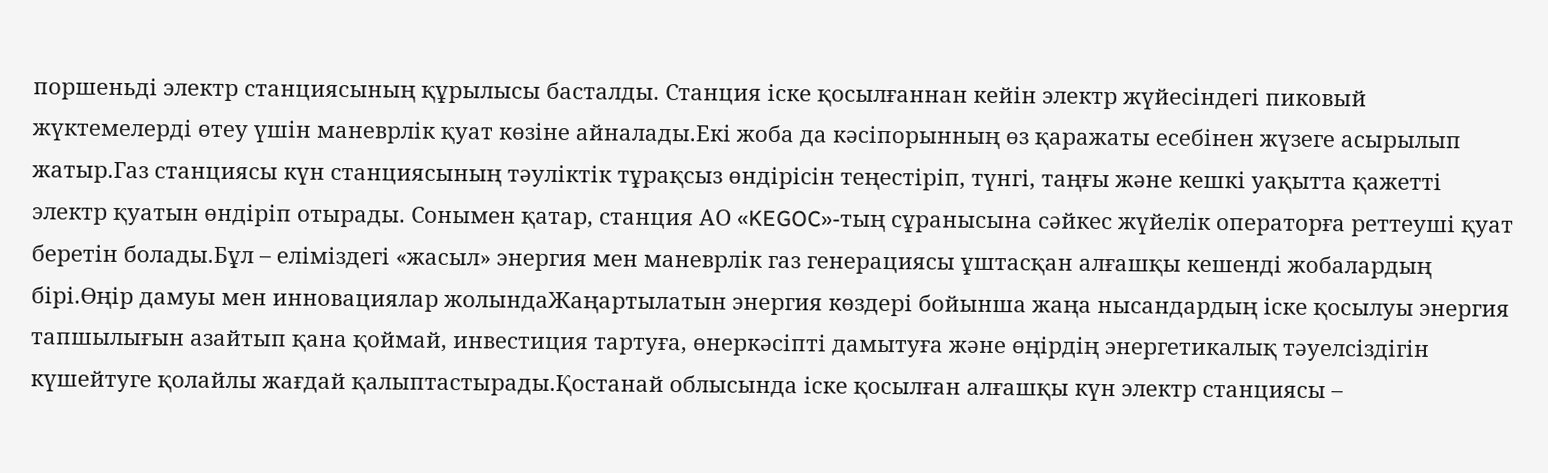поршеньді электр станциясының құрылысы басталды. Станция іске қосылғаннан кейін электр жүйесіндегі пиковый жүктемелерді өтеу үшін маневрлік қуат көзіне айналады.Екі жоба да кәсіпорынның өз қаражаты есебінен жүзеге асырылып жатыр.Газ станциясы күн станциясының тәуліктік тұрақсыз өндірісін теңестіріп, түнгі, таңғы және кешкі уақытта қажетті электр қуатын өндіріп отырады. Сонымен қатар, станция АО «KEGOC»-тың сұранысына сәйкес жүйелік операторға реттеуші қуат беретін болады.Бұл – еліміздегі «жасыл» энергия мен маневрлік газ генерациясы ұштасқан алғашқы кешенді жобалардың бірі.Өңір дамуы мен инновациялар жолындаЖаңартылатын энергия көздері бойынша жаңа нысандардың іске қосылуы энергия тапшылығын азайтып қана қоймай, инвестиция тартуға, өнеркәсіпті дамытуға және өңірдің энергетикалық тәуелсіздігін күшейтуге қолайлы жағдай қалыптастырады.Қостанай облысында іске қосылған алғашқы күн электр станциясы –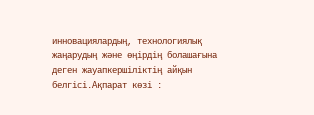инновациялардың, технологиялық жаңарудың және өңірдің болашағына деген жауапкершіліктің айқын белгісі.Ақпарат көзі :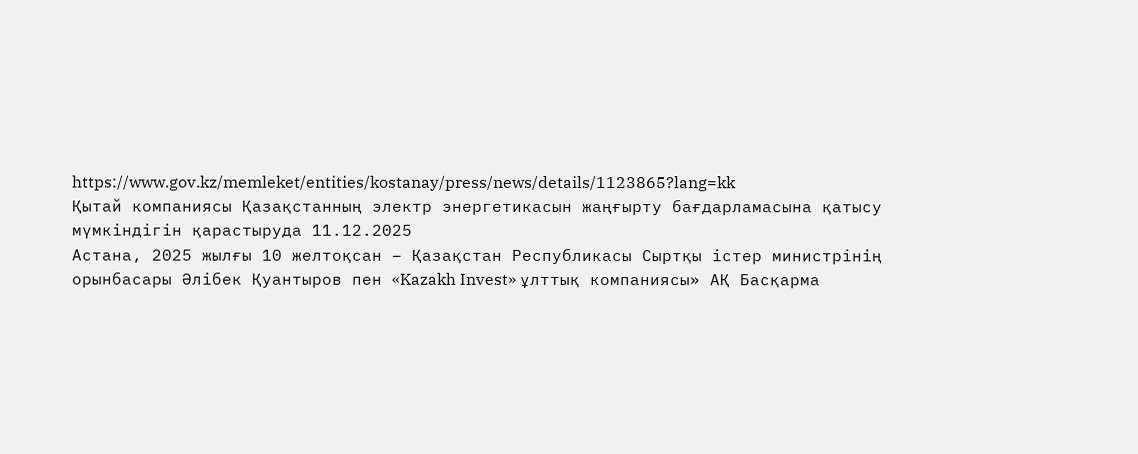https://www.gov.kz/memleket/entities/kostanay/press/news/details/1123865?lang=kk
Қытай компаниясы Қазақстанның электр энергетикасын жаңғырту бағдарламасына қатысу мүмкіндігін қарастыруда 11.12.2025
Астана, 2025 жылғы 10 желтоқсан – Қазақстан Республикасы Сыртқы істер министрінің орынбасары Әлібек Қуантыров пен «Kazakh Invest» ұлттық компаниясы» АҚ Басқарма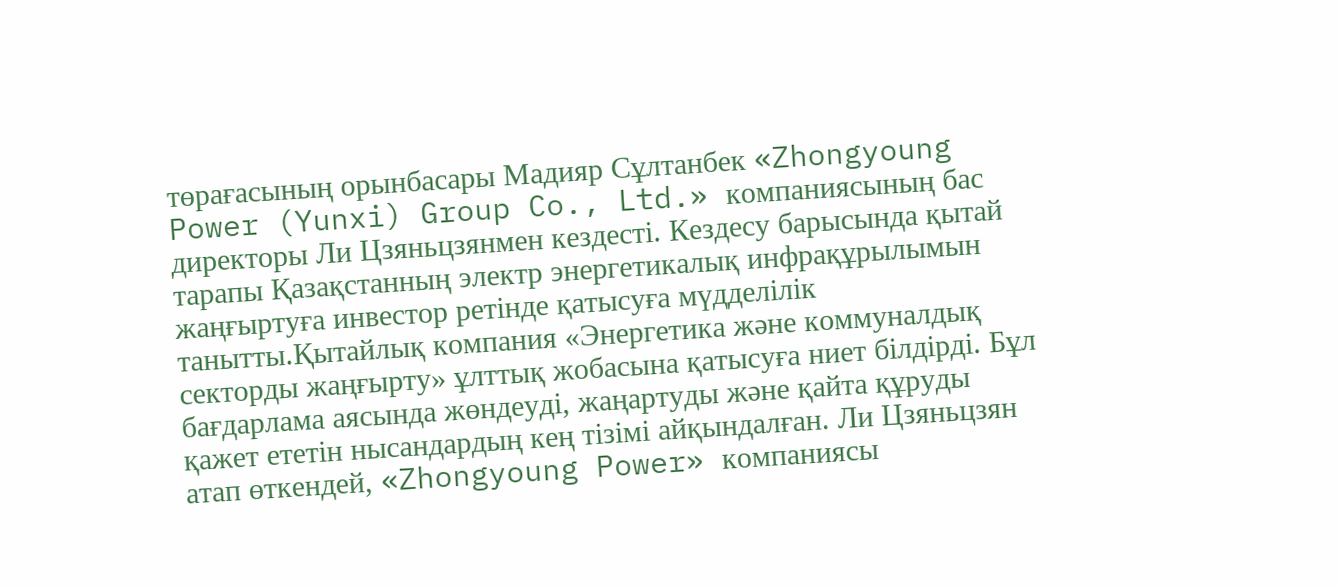төрағасының орынбасары Мадияр Сұлтанбек «Zhongyoung Power (Yunxi) Group Co., Ltd.» компаниясының бас директоры Ли Цзяньцзянмен кездесті. Кездесу барысында қытай тарапы Қазақстанның электр энергетикалық инфрақұрылымын жаңғыртуға инвестор ретінде қатысуға мүдделілік танытты.Қытайлық компания «Энергетика және коммуналдық секторды жаңғырту» ұлттық жобасына қатысуға ниет білдірді. Бұл бағдарлама аясында жөндеуді, жаңартуды және қайта құруды қажет ететін нысандардың кең тізімі айқындалған. Ли Цзяньцзян атап өткендей, «Zhongyoung Power» компаниясы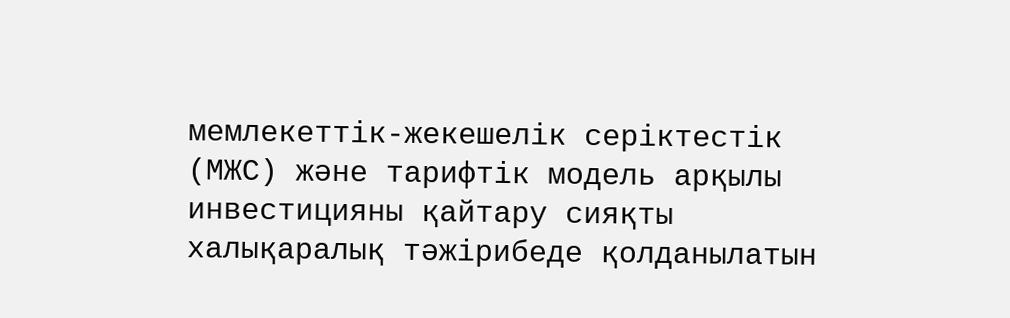мемлекеттік-жекешелік серіктестік (МЖС) және тарифтік модель арқылы инвестицияны қайтару сияқты халықаралық тәжірибеде қолданылатын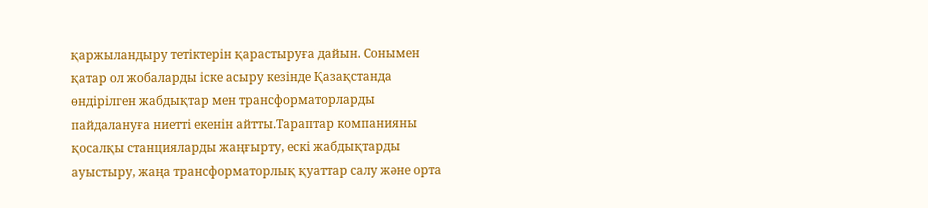қаржыландыру тетіктерін қарастыруға дайын. Сонымен қатар ол жобаларды іске асыру кезінде Қазақстанда өндірілген жабдықтар мен трансформаторларды пайдалануға ниетті екенін айтты.Тараптар компанияны қосалқы станцияларды жаңғырту, ескі жабдықтарды ауыстыру, жаңа трансформаторлық қуаттар салу және орта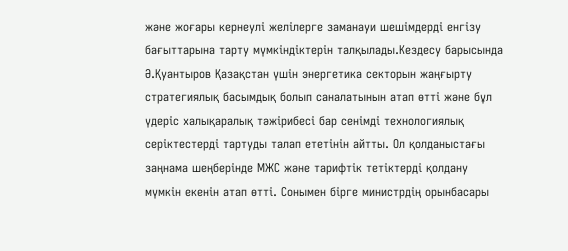және жоғары кернеулі желілерге заманауи шешімдерді енгізу бағыттарына тарту мүмкіндіктерін талқылады.Кездесу барысында Ә.Қуантыров Қазақстан үшін энергетика секторын жаңғырту стратегиялық басымдық болып саналатынын атап өтті және бұл үдеріс халықаралық тәжірибесі бар сенімді технологиялық серіктестерді тартуды талап ететінін айтты. Ол қолданыстағы заңнама шеңберінде МЖС және тарифтік тетіктерді қолдану мүмкін екенін атап өтті. Сонымен бірге министрдің орынбасары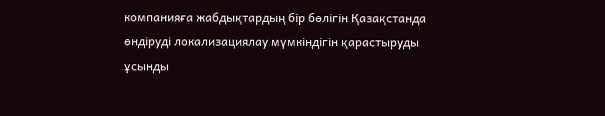компанияға жабдықтардың бір бөлігін Қазақстанда өндіруді локализациялау мүмкіндігін қарастыруды ұсынды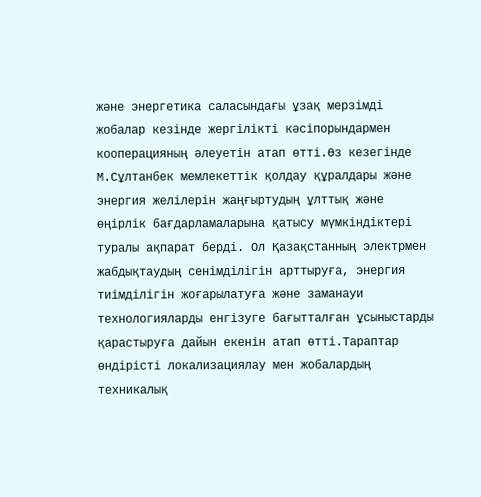және энергетика саласындағы ұзақ мерзімді жобалар кезінде жергілікті кәсіпорындармен кооперацияның әлеуетін атап өтті.Өз кезегінде М.Сұлтанбек мемлекеттік қолдау құралдары және энергия желілерін жаңғыртудың ұлттық және өңірлік бағдарламаларына қатысу мүмкіндіктері туралы ақпарат берді. Ол Қазақстанның электрмен жабдықтаудың сенімділігін арттыруға, энергия тиімділігін жоғарылатуға және заманауи технологияларды енгізуге бағытталған ұсыныстарды қарастыруға дайын екенін атап өтті.Тараптар өндірісті локализациялау мен жобалардың техникалық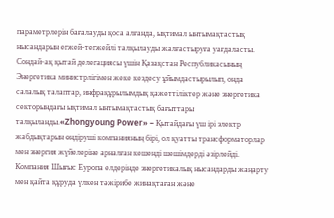параметрлерін бағалауды қоса алғанда, ықтимал ынтымақтастық нысандарын егжей-тегжейлі талқылауды жалғастыруға уағдаласты. Сондай-ақ қытай делегациясы үшін Қазақстан Республикасының Энергетика министрлігімен жеке кездесу ұйымдастырылып, онда салалық талаптар, инфрақұрылымдық қажеттіліктер және энергетика секторындағы ықтимал ынтымақтастық бағыттары талқыланды.«Zhongyoung Power» – Қытайдағы үш ірі электр жабдықтарын өндіруші компанияның бірі, ол қуатты трансформаторлар мен энергия жүйелеріне арналған кешенді шешімдерді әзірлейді. Компания Шығыс Еуропа елдерінде энергетикалық нысандарды жаңарту мен қайта құруда үлкен тәжірибе жинақтаған және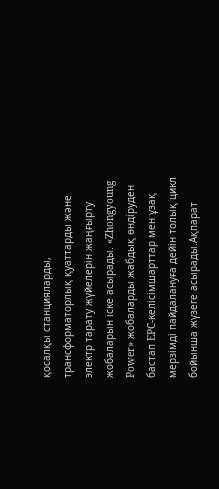қосалқы станцияларды, трансформаторлық қуаттарды және электр тарату жүйелерін жаңғырту жобаларын іске асырады. «Zhongyoung Power» жобаларды жабдық өндіруден бастап EPC-келісімшарттар мен ұзақ мерзімді пайдалануға дейін толық цикл бойынша жүзеге асырады.Ақпарат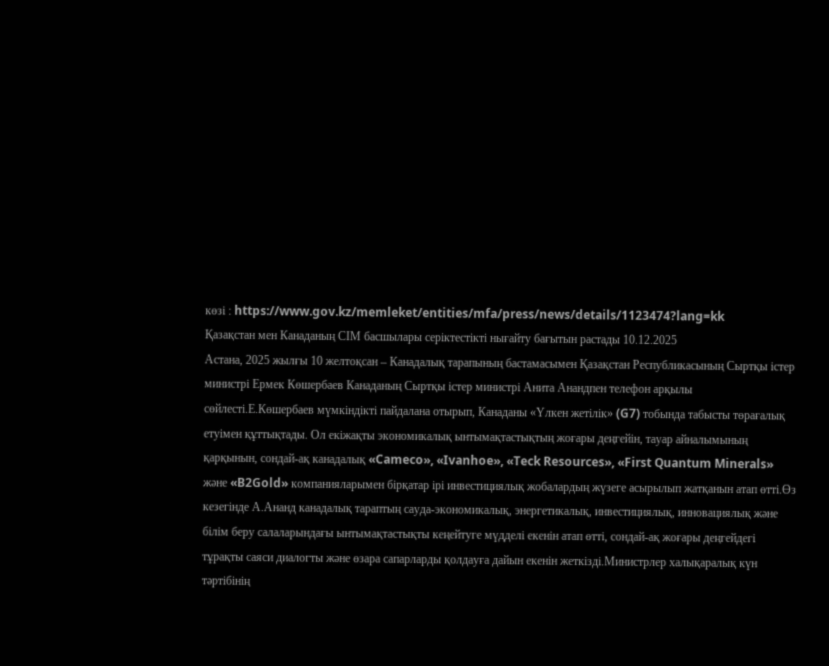көзі : https://www.gov.kz/memleket/entities/mfa/press/news/details/1123474?lang=kk
Қазақстан мен Канаданың СІМ басшылары серіктестікті нығайту бағытын растады 10.12.2025
Астана, 2025 жылғы 10 желтоқсан – Канадалық тарапының бастамасымен Қазақстан Республикасының Сыртқы істер министрі Ермек Көшербаев Канаданың Сыртқы істер министрі Анита Анандпен телефон арқылы сөйлесті.Е.Көшербаев мүмкіндікті пайдалана отырып, Канаданы «Үлкен жетілік» (G7) тобында табысты төрағалық етуімен құттықтады. Ол екіжақты экономикалық ынтымақтастықтың жоғары деңгейін, тауар айналымының қарқынын, сондай-ақ канадалық «Cameco», «Ivanhoe», «Teck Resources», «First Quantum Minerals» және «B2Gold» компанияларымен бірқатар ірі инвестициялық жобалардың жүзеге асырылып жатқанын атап өтті.Өз кезегінде А.Ананд канадалық тараптың сауда-экономикалық, энергетикалық, инвестициялық, инновациялық және білім беру салаларындағы ынтымақтастықты кеңейтуге мүдделі екенін атап өтті, сондай-ақ жоғары деңгейдегі тұрақты саяси диалогты және өзара сапарларды қолдауға дайын екенін жеткізді.Министрлер халықаралық күн тәртібінің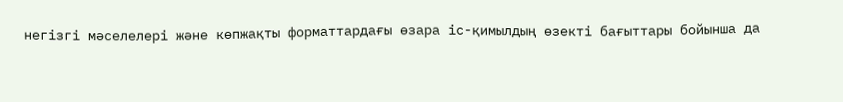негізгі мәселелері және көпжақты форматтардағы өзара іс-қимылдың өзекті бағыттары бойынша да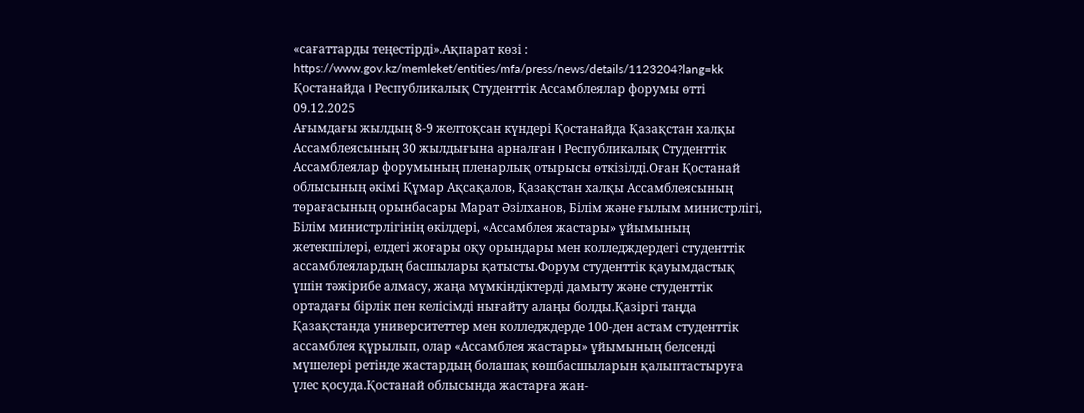«сағаттарды теңестірді».Ақпарат көзі : https://www.gov.kz/memleket/entities/mfa/press/news/details/1123204?lang=kk
Қостанайда I Республикалық Студенттік Ассамблеялар форумы өтті 09.12.2025
Ағымдағы жылдың 8-9 желтоқсан күндері Қостанайда Қазақстан халқы Ассамблеясының 30 жылдығына арналған I Республикалық Студенттік Ассамблеялар форумының пленарлық отырысы өткізілді.Оған Қостанай облысының әкімі Құмар Ақсақалов, Қазақстан халқы Ассамблеясының төрағасының орынбасары Марат Әзілханов, Білім және ғылым министрлігі, Білім министрлігінің өкілдері, «Ассамблея жастары» ұйымының жетекшілері, елдегі жоғары оқу орындары мен колледждердегі студенттік ассамблеялардың басшылары қатысты.Форум студенттік қауымдастық үшін тәжірибе алмасу, жаңа мүмкіндіктерді дамыту және студенттік ортадағы бірлік пен келісімді нығайту алаңы болды.Қазіргі таңда Қазақстанда университеттер мен колледждерде 100-ден астам студенттік ассамблея құрылып, олар «Ассамблея жастары» ұйымының белсенді мүшелері ретінде жастардың болашақ көшбасшыларын қалыптастыруға үлес қосуда.Қостанай облысында жастарға жан-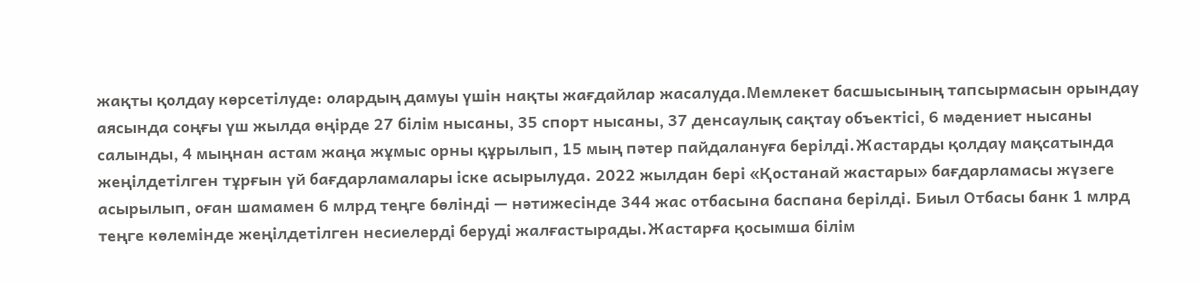жақты қолдау көрсетілуде: олардың дамуы үшін нақты жағдайлар жасалуда.Мемлекет басшысының тапсырмасын орындау аясында соңғы үш жылда өңірде 27 білім нысаны, 35 спорт нысаны, 37 денсаулық сақтау объектісі, 6 мәдениет нысаны салынды, 4 мыңнан астам жаңа жұмыс орны құрылып, 15 мың пәтер пайдалануға берілді.Жастарды қолдау мақсатында жеңілдетілген тұрғын үй бағдарламалары іске асырылуда. 2022 жылдан бері «Қостанай жастары» бағдарламасы жүзеге асырылып, оған шамамен 6 млрд теңге бөлінді — нәтижесінде 344 жас отбасына баспана берілді. Биыл Отбасы банк 1 млрд теңге көлемінде жеңілдетілген несиелерді беруді жалғастырады.Жастарға қосымша білім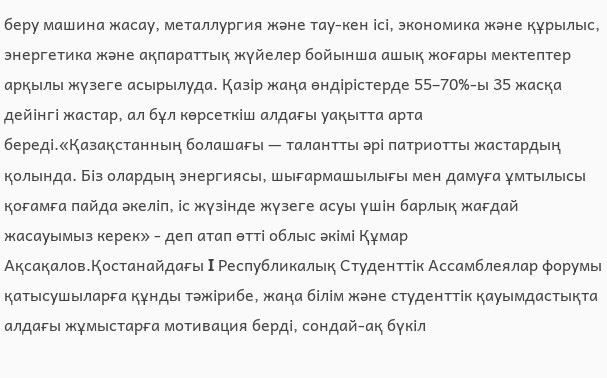беру машина жасау, металлургия және тау-кен ісі, экономика және құрылыс, энергетика және ақпараттық жүйелер бойынша ашық жоғары мектептер арқылы жүзеге асырылуда. Қазір жаңа өндірістерде 55–70%-ы 35 жасқа дейінгі жастар, ал бұл көрсеткіш алдағы уақытта арта береді.«Қазақстанның болашағы — талантты әрі патриотты жастардың қолында. Біз олардың энергиясы, шығармашылығы мен дамуға ұмтылысы қоғамға пайда әкеліп, іс жүзінде жүзеге асуы үшін барлық жағдай жасауымыз керек» - деп атап өтті облыс әкімі Құмар Ақсақалов.Қостанайдағы I Республикалық Студенттік Ассамблеялар форумы қатысушыларға құнды тәжірибе, жаңа білім және студенттік қауымдастықта алдағы жұмыстарға мотивация берді, сондай-ақ бүкіл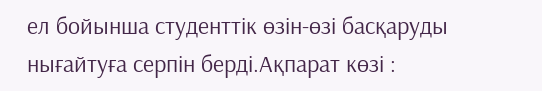ел бойынша студенттік өзін-өзі басқаруды нығайтуға серпін берді.Ақпарат көзі :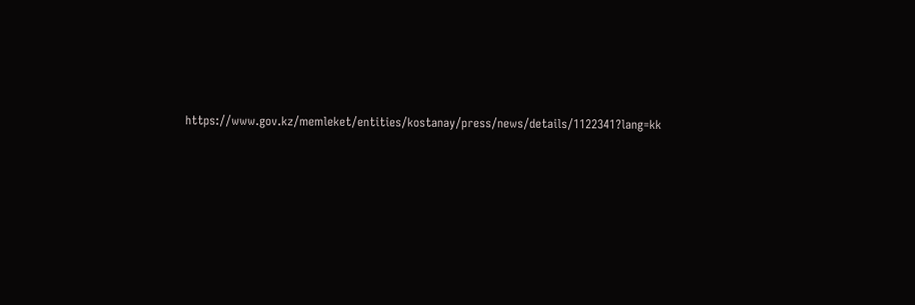https://www.gov.kz/memleket/entities/kostanay/press/news/details/1122341?lang=kk